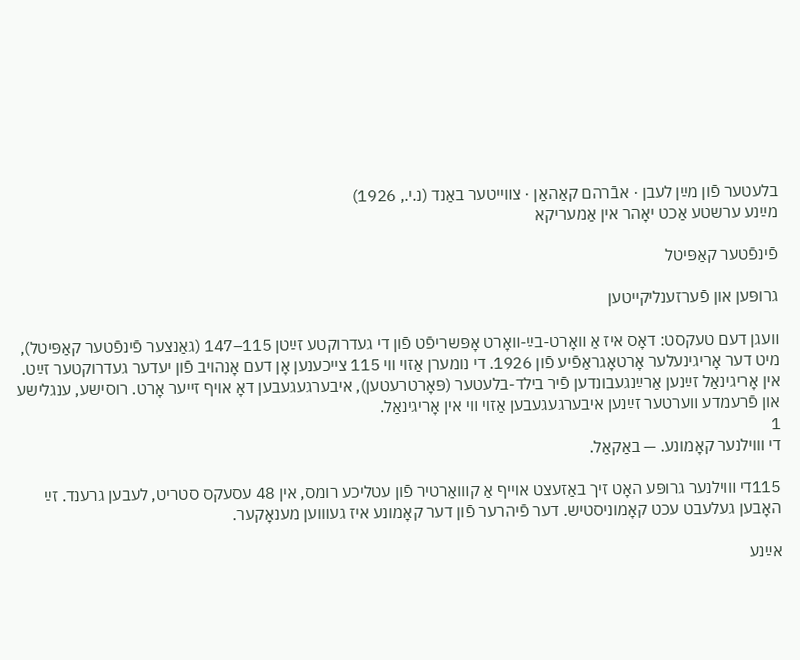בלעטער פֿון מײַן לעבן · אבֿרהם קאַהאַן · צװײטער באַנד (נ.י., 1926)
מײַנע ערשטע אַכט יאָהר אין אַמעריקא

פֿינפֿטער קאַפּיטל

גרופּען און פֿערזענליקייטען

װעגן דעם טעקסט: דאָס איז אַ װאָרט-בײַ-װאָרט אָפּשריפֿט פֿון די געדרוקטע זײַטן 115–147 (גאַנצער פֿינפֿטער קאַפּיטל), מיט דער אָריגינעלער אָרטאָגראַפֿיע פֿון 1926. די נומערן אַזױ װי 115 צײכענען אָן דעם אָנהױב פֿון יעדער געדרוקטער זײַט. אין אָריגינאַל זײַנען אַרײַנגעבונדען פֿיר בילד-בלעטער (פּאָרטרעטען), איבערגעגעבען דאָ אױף זייער אָרט. רוסישע, ענגלישע און פֿרעמדע װערטער זײַנען איבערגעגעבען אַזױ װי אין אָריגינאַל.
1
די װוילנער קאָמונע. — באַקאַל.

115די װוילנער גרופּע האָט זיך באַזעצט אױיף אַ קװואַרטיר פֿון עטליכע רומס, אין 48 עסעקס סטריט, לעבען גרענד. זײַ האָבען געלעבט עכט קאָמוניסטיש. דער פֿיהרער פֿון דער קאָמונע איז געװוען מענאָקער.

אײַנע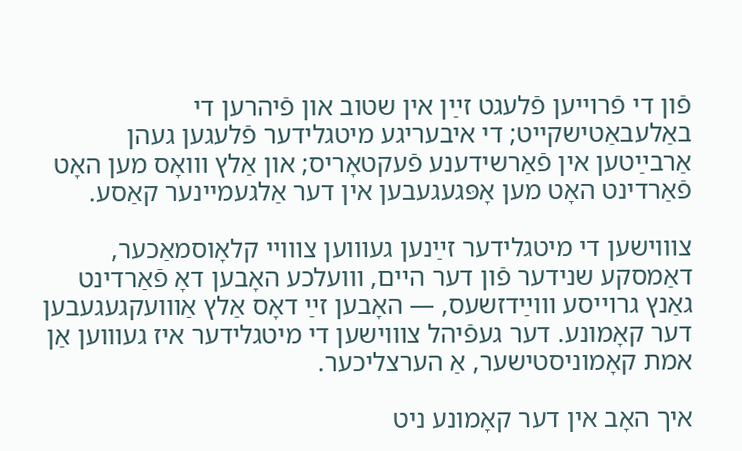פֿון די פֿרױיען פֿלעגט זײַן אין שטוב און פֿיהרען די באַלעבאַטישקייט; די איבעריגע מיטגלידער פֿלעגען געהן אַרבײַטען אין פֿאַרשידענע פֿעקטאָריס; און אַלץ װואָס מען האָט פֿאַרדינט האָט מען אָפּגעגעבען אין דער אַלגעמיינער קאַסע.

צװוישען די מיטגלידער זײַנען געװוען צװויי קלאָוסמאַכער, דאַמסקע שנידער פֿון דער הײם, װועלכע האָבען דאָ פֿאַרדינט גאַנץ גרױיסע װוײַדזשעס, — האָבען זײַ דאָס אַלץ אַװועקגעגעבען דער קאָמונע. דער געפֿיהל צװוישען די מיטגלידער איז געװוען אַן אמת קאָמוניסטישער, אַ הערצליכער.

איך האָב אין דער קאָמונע ניט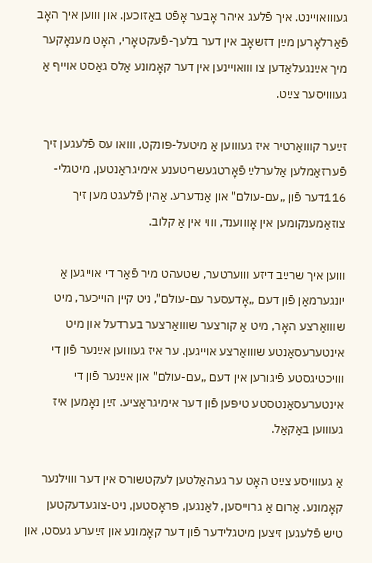געװואױינט. איך פֿלעג איהר אָבער אָפֿט באַזוכען. און װוען איך האָב פֿאַרלאָרען מײַן דזשאָב אין דער בלעך-פֿעקטאָרי, האָט מענאָקער מיך אײַנגעלאַדען צו װואױינען אין דער קאָמונע אַלס גאַסט אױיף אַ געװויסער צײַט.

זײַער קװואַרטיר איז געװוען אַ מיטעל-פּונקט, װואו עס פֿלעגען זיך פֿערזאַמלען אַלערלײַ פֿאָרטגעשריטענע אימיגראַנטען, מיטגלי- 116דער פֿון „עם-עולם" און אַנדערע. אַהין פֿלעגט מען זיך צוזאַמענקומען אין אָװוענד, װוי אין אַ קלוב.

װוען איך שרײַב דיזע װוערטער, שטעהט מיר פֿאַר די אױיגען אַ יונגערמאַן פֿון דעם „אָדעסער עם-עולם", ניט קיין הױיכער, מיט שװואַרצע האָר, מיט אַ קורצער שװואַרצער בערדעל און מיט אינטערעסאַנטע שװואַרצע אױיגען. ער איז געװוען אײַנער פֿון די װויכטיגסטע פֿיגורען אין דעם „עם-עולם" און אײַנער פֿון די אינטערעסאַנטסטע טיפּען פֿון דער אימיגראַציע. זײַן נאָמען איז געװוען באַקאַל.

אַ געװויסע צײַט האָט ער געהאַלטען לעקטשורס אין דער װוילנער קאָמונע. אַרום אַ גרױיסען, לאַנגען, פּראָסטען, ניט-צוגעדעקטען טיש פֿלעגען זיצען מיטגלידער פֿון דער קאָמונע און זײַערע געסט, און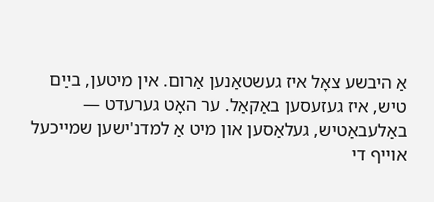אַ היבשע צאָל איז געשטאַנען אַרום. אין מיטען, בײַם טיש, איז געזעסען באַקאַל. ער האָט גערעדט — באַלעבאַטיש, געלאַסען און מיט אַ למדנ'ישען שמייכעל אױיף די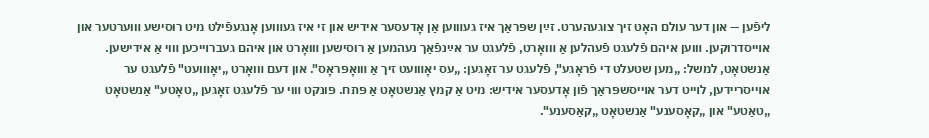ליפֿען — און דער עולם האָט זיך צוגעהערט. זײַן שפּראַך איז געװוען אַן אָדעסער אידיש און זי איז געװוען אָנגעפֿילט מיט רוסישע װוערטער און אױיסדרוקען. װוען איהם פֿלעגט פֿעהלען אַ װואָרט, פֿלעגט ער אײַנפֿאַך נעהמען אַ רוסישען װואָרט און איהם געברױיכען װוי אַ אידישען. אַנשטאָט, למשל: „מען שטעלט די פֿראָגע", פֿלעגט ער זאָגען: „עס יאָװועט זיך אַ װואָפּראָס". און דעם װואָרט „יאָװועט" פֿלעגט ער אױיסריידען, לױיט דער אױיסשפּראַך פֿון אָדעסער אידיש: מיט אַ קמץ אַנשטאָט אַ פּתח. פּונקט װוי ער פֿלעגט זאָגען „טאָטע" אַנשטאָט „טאַטע" און „קאָסענע" אַנשטאָט „קאַסענע".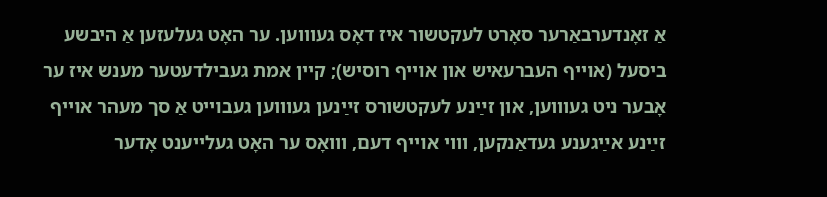אַ זאָנדערבאַרער סאָרט לעקטשור איז דאָס געװוען. ער האָט געלעזען אַ היבשע ביסעל (אױיף העברעאיש און אױיף רוסיש); קיין אמת געבילדעטער מענש איז ער אָבער ניט געװוען, און זײַנע לעקטשורס זײַנען געװוען געבױיט אַ סך מעהר אױיף זײַנע אײַגענע געדאַנקען, װוי אױיף דעם, װואָס ער האָט געלייענט אָדער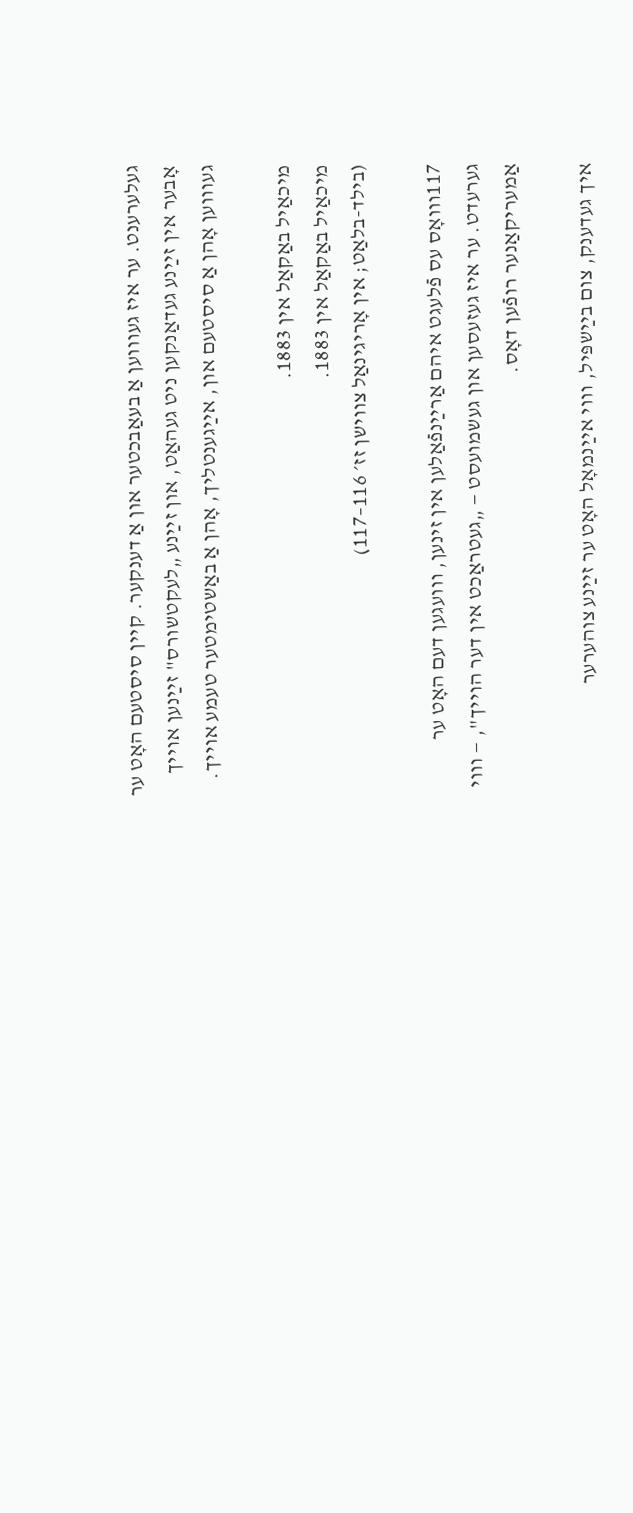געלערענט. ער איז געװוען אַ בעאַבכטער און אַ דענקער. קיין סיסטעם האָט ער אָבער אין זײַנע געדאַנקען ניט געהאַט, און זײַנע „לעקטשורס" זײַנען אױיך געװוען אָהן אַ סיסטעם און, אײַגענטליך, אָהן אַ באַשטימטער טעמע אױיך.

מיכאַיל באַקאַל אין 1883.
מיכאַיל באַקאַל אין 1883.
(בילד-בלאַט; אין אָריגינאַל צװישן זז׳ 116–117)

117װואָס עס פֿלעגט איהם אַרײַנפֿאַלען אין זינען, װועגען דעם האָט ער גערעדט. ער איז געזעסען און געשמועסט — „געטראַכט אין דער הױיך", — װוי אַמעריקאַנער רופֿען דאָס.

איך געדענק, צום בײַשפּיל, װוי אײַנמאָל האָט ער זײַנע צוהערער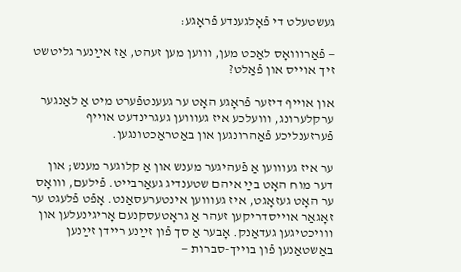געשטעלט די פֿאָלגענדע פֿראָגע:

— פֿאַרװואָס לאַכט מען, װוען מען זעהט, אַז אײַנער גליטשט זיך אױיס און פֿאַלט?

און אױיף דיזער פֿראָגע האָט ער געענטפֿערט מיט אַ לאַנגער ערקלערונג, װועלכע איז געװוען געגרינדעט אױיף פֿערזענליכע פֿאַהרונגען און באַטראַכטונגען.

ער איז געװוען אַ פֿעהיגער מענש און אַ קלוגער מענש; און דער מוח האָט בײַ איהם שטענדיג געאַרבייט. פֿילעם, װואָס ער האָט געזאָגט, איז געװוען אינטערעסאַנט. אָפֿט פֿלעגט ער זאָגאַר אױיסדריקען זעהר אַ גראָטעסקנעם אָריגינעלען און װויכטיגען געדאַנק. אָבער אַ סך פֿון זײַנע ריידן זײַנען באַשטאַנען פֿון בױיך-סברות —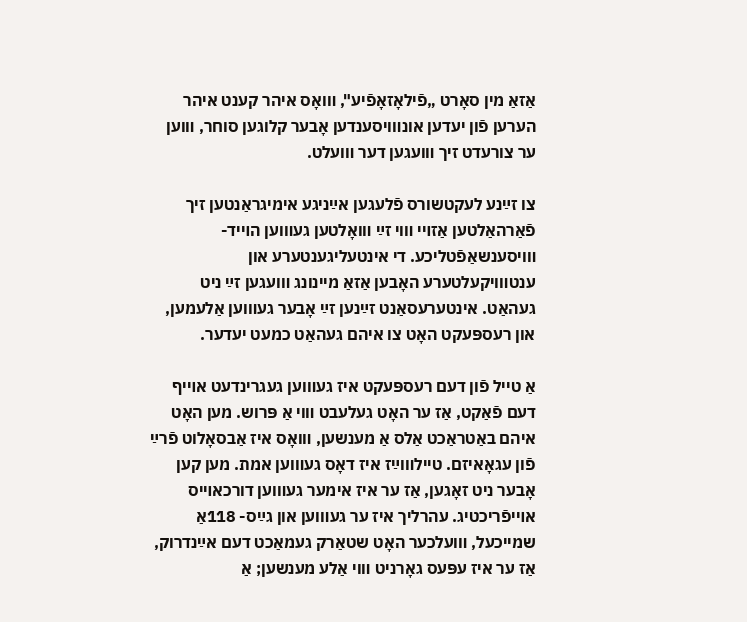אַזאַ מין סאָרט „פֿילאָזאָפֿיע", װואָס איהר קענט איהר הערען פֿון יעדען אונװויסענדען אָבער קלוגען סוחר, װוען ער צורעדט זיך װועגען דער װועלט.

צו זײַנע לעקטשורס פֿלעגען אײַניגע אימיגראַנטען זיך פֿאַרהאַלטען אַזױי װוי זײַ װואָלטען געװוען הױיד-װויסענשאַפֿטליכע. די אינטעליגענטערע און ענטװויקעלטערע האָבען אַזאַ מיינונג װועגען זײַ ניט געהאַט. אינטערעסאַנט זײַנען זײַ אָבער געװוען אַלעמען, און רעספּעקט האָט צו איהם געהאַט כמעט יעדער.

אַ טייל פֿון דעם רעספּעקט איז געװוען געגרינדעט אױיף דעם פֿאַקט, אַז ער האָט געלעבט װוי אַ פּרוש. מען האָט איהם באַטראַכט אַלס אַ מענשען, װואָס איז אַבסאָלוט פֿרײַ פֿון עגאָאיזם. טיילװוײַז איז דאָס געװוען אמת. מען קען אָבער ניט זאָגען, אַז ער איז אימער געװוען דורכאױיס אױיפֿריכטיג. עהרליך איז ער געװוען און גײַס- 118אַ שמייכעל, װועלכער האָט שטאַרק געמאַכט דעם אײַנדרוק, אַז ער איז עפּעס גאָרניט װוי אַלע מענשען; אַ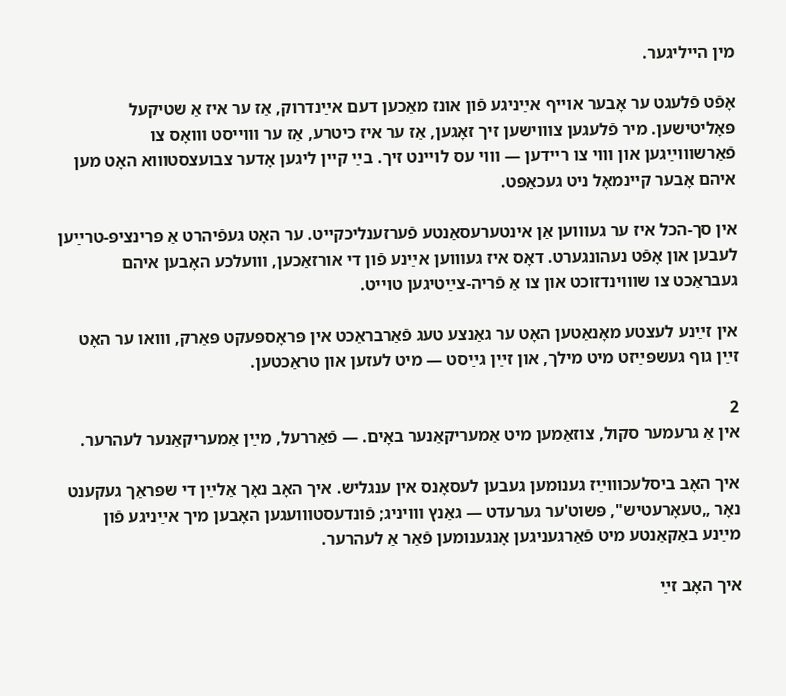מין הייליגער.

אָפֿט פֿלעגט ער אָבער אױיף אײַניגע פֿון אונז מאַכען דעם אײַנדרוק, אַז ער איז אַ שטיקעל פּאָליטישען. מיר פֿלעגען צװוישען זיך זאָגען, אַז ער איז כיטרע, אַז ער װוייסט װואָס צו פֿאַרשװוײַגען און װוי צו ריידען — װוי עס לױינט זיך. בײַ קיין ליגען אָדער צבועצסטװוא האָט מען איהם אָבער קיינמאָל ניט געכאַפּט.

אין סך-הכל איז ער געװוען אַן אינטערעסאַנטע פֿערזענליכקייט. ער האָט געפֿיהרט אַ פּרינציפּ-טרײַען לעבען און אָפֿט נעהונגערט. דאָס איז געװוען אײַנע פֿון די אורזאַכען, װועלכע האָבען איהם געבראַכט צו שװוינדזוכט און צו אַ פֿריה-צײַטיגען טױיט.

אין זײַנע לעצטע מאָנאַטען האָט ער גאַנצע טעג פֿאַרבראַכט אין פּראָספּעקט פּאַרק, װואו ער האָט זײַן גוף געשפּײַזט מיט מילך, און זײַן גײַסט — מיט לעזען און טראַכטען.

2
אין אַ גרעמער סקול, צוזאַמען מיט אַמעריקאַנער באָים. — פֿאַררעל, מײַן אַמעריקאַנער לעהרער.

איך האָב ביסלעכװוײַז גענומען געבען לעסאָנס אין ענגליש. איך האָב נאָך אַלײַן די שפּראַך געקענט נאָר „טעאָרעטיש", פּשוט'ער גערעדט — גאַנץ װויניג; פֿונדעסטװועגען האָבען מיך אײַניגע פֿון מײַנע באַקאַנטע מיט פֿאַרגעניגען אָנגענומען פֿאַר אַ לעהרער.

איך האָב זײַ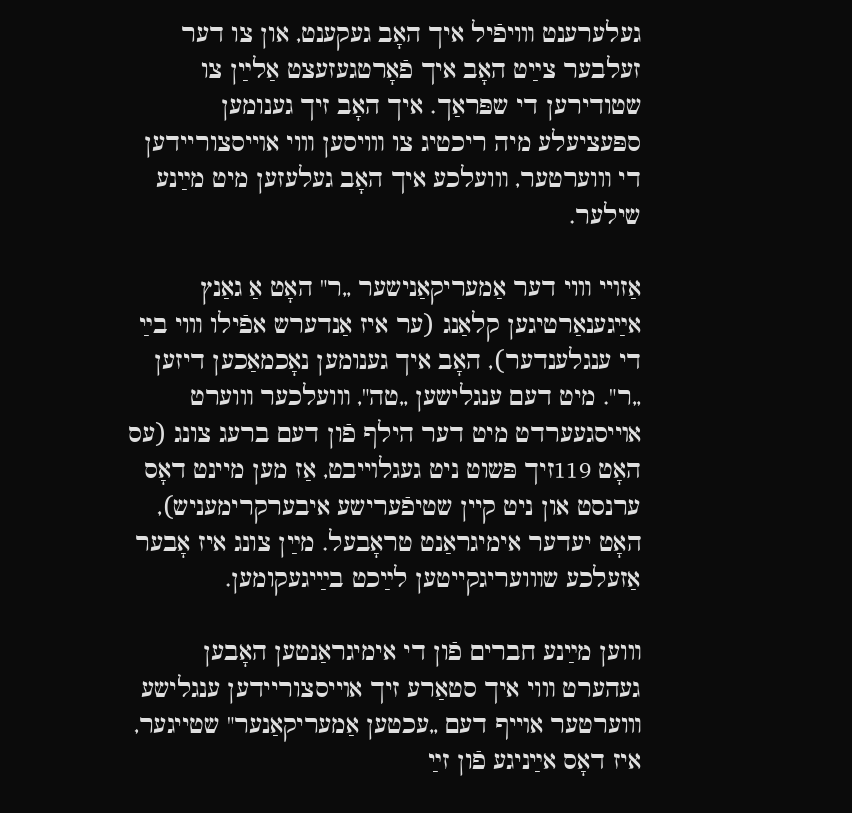געלערענט װויפֿיל איך האָב געקענט, און צו דער זעלבער צײַט האָב איך פֿאָרטגעזעצט אַלײַן צו שטודירען די שפּראַך. איך האָב זיך גענומען ספּעציעלע מיה ריכטיג צו װויסען װוי אױיסצוריידען די װוערטער, װועלכע איך האָב געלעזען מיט מײַנע שילער.

אַזױי װוי דער אַמעריקאַנישער „ר" האָט אַ גאַנץ אײַגענאַרטיגען קלאַנג (ער איז אַנדערש אפֿילו װוי בײַ די ענגלענדער), האָב איך גענומען נאָכמאַכען דיזען „ר". מיט דעם ענגלישען „טה", װועלכער װוערט אױיסגעערדט מיט דער הילף פֿון דעם ברעג צונג (עס האָט 119זיך פּשוט ניט געגלױיבט, אַז מען מיינט דאָס ערנסט און ניט קיין שטיפֿערישע איבערקרימעניש), האָט יעדער אימיגראַנט טראָבעל. מײַן צונג איז אָבער אַזעלכע שװועריגקייטען לײַכט בײַיגעקומען.

װוען מײַנע חברים פֿון די אימיגראַנטען האָבען געהערט װוי איך סטאַרע זיך אױיסצוריידען ענגלישע װוערטער אױיף דעם „עכטען אַמעריקאַנער" שטייגער, איז דאָס אײַניגע פֿון זײַ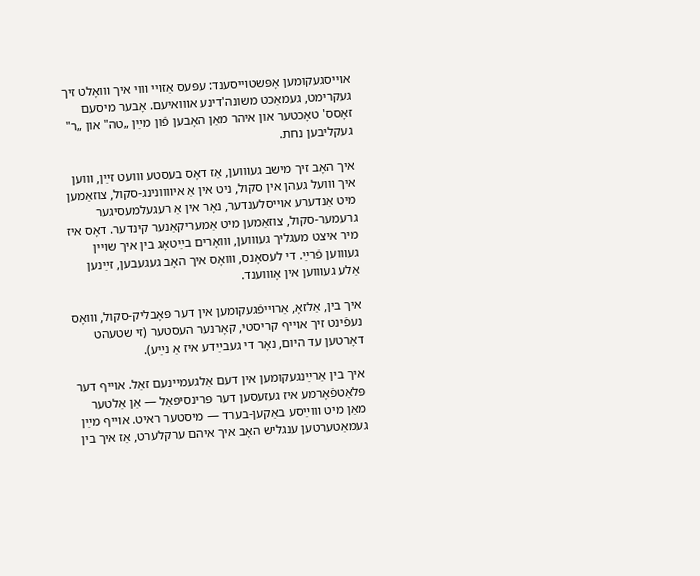אױיסגעקומען אָפּשטױיסענד: עפּעס אַזױי װוי איך װואָלט זיך געקרימט, געמאַכט משונה'דינע אװואיעם. אָבער מיסעם זאָסס' טאָכטער און איהר מאַן האָבען פֿון מײַן „טה" און „ר" געקליבען נחת.

איך האָב זיך מישב געװוען, אַז דאָס בעסטע װועט זײַן, װוען איך װועל געהן אין סקול, ניט אין אַ איװוונינג-סקול, צוזאַמען מיט אַנדערע אױיסלענדער, נאָר אין אַ רעגעלמעסיגער גרעמער-סקול, צוזאַמען מיט אַמעריקאַנער קינדער. דאָס איז מיר איצט מעגליך געװוען, װואָרים בײַטאָג בין איך שױין געװוען פֿרײַ. די לעסאָנס, װואָס איך האָב געגעבען, זײַנען אַלע געװוען אין אָװוענד.

איך בין, אַלזאָ, אַרױיפֿגעקומען אין דער פּאָבליק-סקול, װואָס נעפֿינט זיך אױיף קריסטי, קאָרנער העסטער (זי שטעהט דאָרטען עד היום, נאָר די געבײַדע איז אַ נײַע).

איך בין אַרײַנגעקומען אין דעם אַלגעמיינעם זאַל. אױיף דער פּלאַטפֿאָרמע איז געזעסען דער פּרינסיפּאַל — אַן אַלטער מאַן מיט װוײַסע באַקען-בערד — מיסטער ראיט. אױיף מײַן געמאַטערטען ענגליש האָב איך איהם ערקלערט, אַז איך בין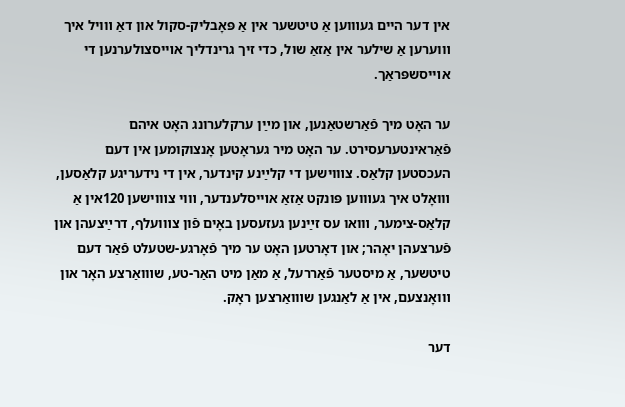אין דער היים געװוען אַ טיטשער אין אַ פּאָבליק-סקול און דאַ װויל איך װוערען אַ שילער אין אַזאַ שול, כדי זיך גרינדליך אױיסצולערנען די אױיסשפּראַך.

ער האָט מיך פֿאַרשטאַנען, און מײַן ערקלערונג האָט איהם פֿאַראינטערעסירט. ער האָט מיר געראָטען אָנצוקומען אין דעם העכסטען קלאַס. צװוישען די קלײַנע קינדער, אין די נידעריגע קלאַסען, װואָלט איך געװוען פּונקט אַזאַ אױיסלענדער, װוי צװוישען 120אין אַ קלאַס-צימער, װואו עס זײַנען געזעסען באָים פֿון צװועלף, דרײַצעהן און פֿערצעהן יאָהר; און דאָרטען האָט ער מיך פֿאָרגע-שטעלט פֿאַר דעם טיטשער, אַ מיסטער פֿאַררעל, אַ מאַן מיט האַר-טע, שװואַרצע האָר און װואָנצעם, אין אַ לאַנגען שװואַרצען ראָק.

דער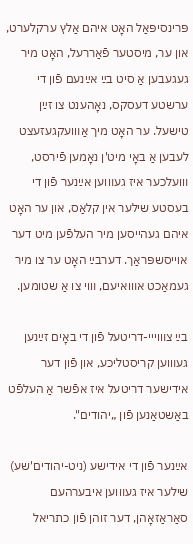פּרינסיפּאַל האָט איהם אַלץ ערקלערט, און ער, מיסטער פֿאַררעל, האָט מיר געגעבען אַ סיט בײַ אײַנעם פֿון די ערשטע דעסקס, נאָהענט צו זײַן טישעל. ער האָט מיך אַװועקגעזעצט לעבען אַ באָי מיט'ן נאָמען פֿירסט, װועלכער איז געװוען אײַנער פֿון די בעסטע שילער אין קלאַס, און ער האָט איהם געהייסען מיר העלפֿען מיט דער אױיסשפּראַך. דערבײַ האָט ער צו מיר געמאַכט אװואיעם, װוי צו אַ שטומען.

בײַ צװוייי-דריטעל פֿון די באָים זײַנען געװוען קריסטליכע, און פֿון דער אידישער דריטעל איז אפֿשר אַ העלפֿט באַשטאַנען פֿון „יהודים".

אײַנער פֿון די אידישע (ניט-יהודים'שע) שילער איז געװוען איבערהעם סאַראַזאָהן, דער זוהן פֿון כתריאל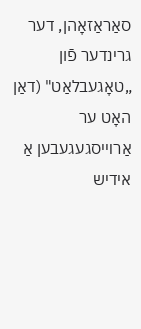סאַראַזאָהן, דער גרינדער פֿון „טאָגעבלאַט" (דאַן האָט ער אַרױיסגעגעבען אַ אידיש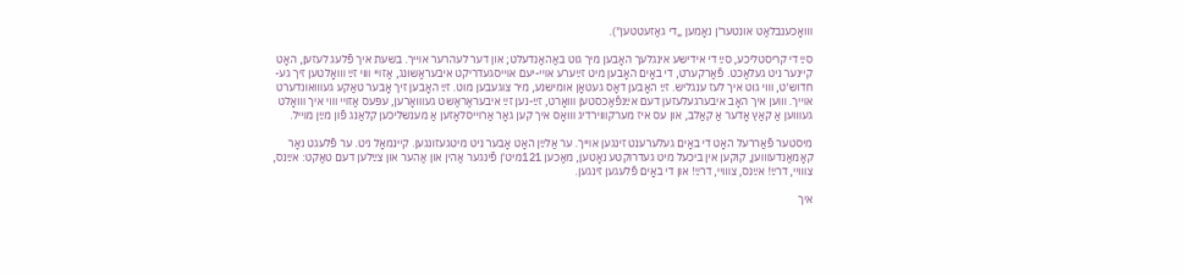װואָכענבלאַט אונטער'ן נאָמען „די גאַזעטטען").

סײַ די קריסטליכע, סײַ די אידישע אינגלעך האָבען מיך גוט באַהאַנדעלט; און דער לעהרער אױיך. בשעת איך פֿלעג לעזען, האָט קיינער ניט געלאַכט. פֿאַרקערט, די באָים האָבען מיט זײַערע אױי-יעם אױיסגעדריקט איבעראַשונג, אַזױי װוי זײַ װואָלטען זיך גע-חדוש'ט, װוי גוט איך לעז ענגליש. זײַ האָבען דאָס געטאָן אומישנע, מיר צוגעבען מוט. זײַ האָבען זיך אָבער טאַקע געװואונדערט אױיך. װוען איך האָב איבערגעלעזען דעם אײַנפֿאַכסטען װואָרט, זײַ-נען זײַ איבעראַראַשט געװואָרען, עפּעס אַזױי װוי איך װואָלט געװוען אַ קאַץ אָדער אַ קאַלב, און עס איז מערקװוירדיג װואָס איך קען גאָר אַרױיסלאָזען אַ מענשליכען קלאַנג פֿון מײַן מױיל.

מיסטער פֿאַררעל האָט די באָים געלערענט זינגען אױיך. ער אַלײַן האָט אָבער ניט מיטגעזונגען. קיינמאָל ניט. ער פֿלעגט נאָר קאָמאַנדעװוען, קוקען אין ביכעל מיט געדרוקטע נאָטען, מאַכען 121מיט'ן פֿינגער אַהין און אַהער און צײַלען דעם טאַקט: אײַנס, צװויי, דרײַ! אײַנס, צװויי, דרײַ! און די באָים פֿלעגען זינגען.

איך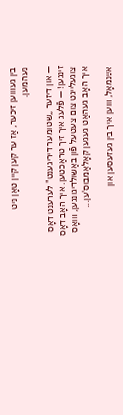בין געװוען זיכער, אַז ער קען קיין טאָן ניט נעהמען.

— און דיזער „שטומער דיריגענט" לערענט דאָס זינגען! — פֿלעג איך זיך טראַכטען. איך האָב דאָס צוגעלייגט צום צעטעל פֿון באַשולדיגונגען, װואָס איך האָב געהאַט געגען קאָלאַמבוס'ען...

אײַנמאָל, װוען איך בין געזעסען און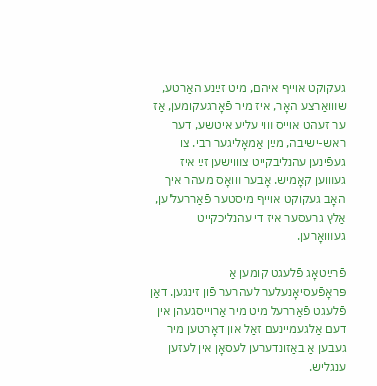געקוקט אױיף איהם, מיט זײַנע האַרטע, שװואַרצע האָר, איז מיר פֿאָרגעקומען, אַז ער זעהט אױיס װוי עליע איטשע, דער ראש-ישיבה, מײַן אַמאָליגער רבי. צו געפֿינען עהנליבקייט צװוישען זײַ איז געװוען קאָמיש. אָבער װואָס מעהר איך האָב געקוקט אױיף מיסטער פֿאַררעל'ען, אַלץ גרעסער איז די עהנליכקייט געװואָרען.

פֿרײַטאָג פֿלעגט קומען אַ פּראָפֿעסיאָנעלער לעהרער פֿון זינגען. דאַן פֿלעגט פֿאַררעל מיט מיר אַרױיסגעהן אין דעם אַלגעמיינעם זאַל און דאָרטען מיר געבען אַ באַזונדערען לעסאָן אין לעזען ענגליש.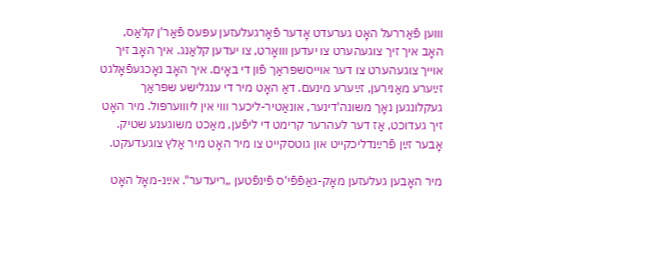װוען פֿאַררעל האָט גערעדט אָדער פֿאָרגעלעזען עפּעס פֿאַר'ן קלאַס, האָב איך זיך צוגעהערט צו יעדען װואָרט, צו יעדען קלאַנג. איך האָב זיך אױיך צוגעהערט צו דער אױיסשפּראַך פֿון די באָים. איך האָב נאָכגעפֿאָלגט זײַערע מאַנירען, זײַערע מינעם. דאַ האָט מיר די ענגלישע שפּראַך געקלונגען נאָך משונה'דינער, אונאַטיר-ליכער װוי אין ליװוערפּול. מיר האָט זיך געדוכט, אַז דער לעהרער קרימט די ליפֿען, מאַכט משוגענע שטיק. אָבער זײַן פֿרײַנדליכקייט און גוטסקייט צו מיר האָט מיר אַלץ צוגעדעקט.

מיר האָבען געלעזען מאָק-גאַפֿפֿי'ס פֿינפֿטען „ריעדער". אײַנ-מאָל האָט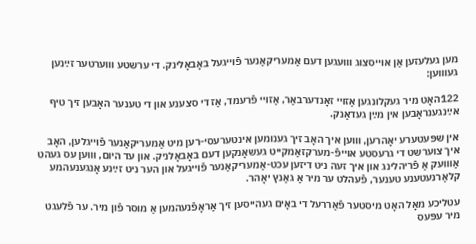מען געלעזען אַן אױיסצוג װועגען דעם אַמעריקאַנער פֿױיגעל באָבאָלינק. די ערשטע װוערטער זײַנען געװוען:

122האָט מיר געקלונגען אַזױי זאָנדערבאַר, אַזױי פֿרעמד, אַז די סצענע און די טענער האָבען זיך טיף אײַנגענראָבען אין מײַן געדאַנק.

אין שפּעטערע יאָהרען, װוען איך האָב זיך גענומען אינטערעסי-רען מיט אַמעריקאַנער פֿױיגלען, האָב איך צוערשט די גרעסטע אױיפֿ-מערקזאַמקייט געשאָנקען דעם באָבאָלניק. און עד היום, װוען עס געהט אַװועק אַ פֿריהלינג און איך זעה ניט דיזען עכט-אַמעריקאַנער פֿױיגעל און הער ניט זײַנע אָנגענעהמע קלאַרנעטענע טענער, פֿעהלט ער מיר אַ גאַנץ יאָהר.

עטליכע מאָל האָט מיסטער פֿאַררעל די באָים געהייסען זיך אַראָפֿנעהמען אַ מוסר פֿון מיר. ער פֿלעגט מיר עפּעס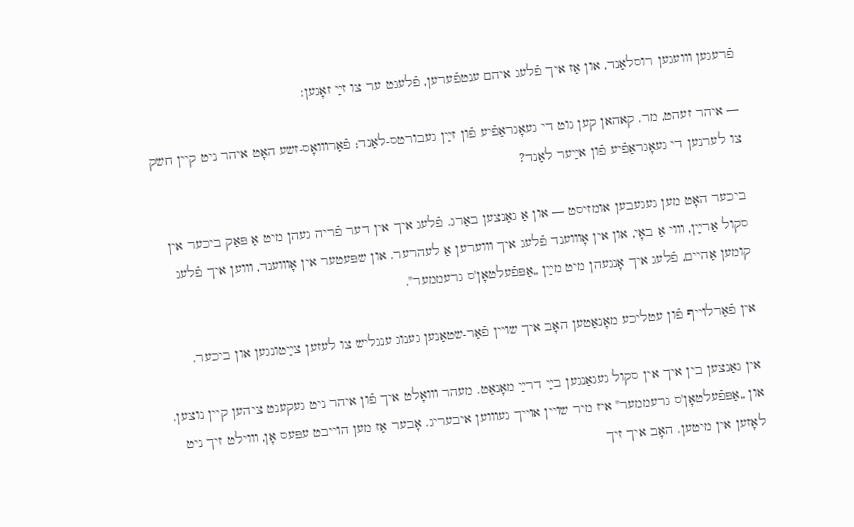פֿרעגען װועגען רוסלאַנד, און אַז איך פֿלעג איהם ענטפֿערען, פֿלעגט ער צו זײַ זאָגען:

— איהר זעהט, מר. קאהאן קען גוט די געאָגראַפֿיע פֿון זײַן געבורטס-לאַנד; פֿאַרװואָס-זשע האָט איהר ניט קיין חשק צו לערנען די געאָגראַפֿיע פֿון אײַער לאַנד?

ביכער האָט מען געגעבען אומזיסט — און אַ גאַנצען באַרג. פֿלעג איך אין דער פֿריה געהן מיט אַ פּאַק ביכער אין סקול אַרײַן, װוי אַ באָי, און אין אָװוענד פֿלעג איך װוערען אַ לעהרער. און שפּעטער אין אָװוענד, װוען איך פֿלעג קומען אַהיים, פֿלעג איך אָנגעהן מיט מײַן „אַפּפֿעלטאָן'ס גרעממער".

אין פֿאַרלױיף פֿון עטליכע מאָנאַטען האָב איך שױין פֿאַר-שטאַנען גענוג ענגליש צו לעזען צײַטונגען און ביכער.

אין גאַנצען בין איך אין סקול געגאַנגען בײַ דרײַ מאָנאַט. מעהר װואָלט איך פֿון איהר ניט געקענט ציהען קיין נוצען. און „אַפּפֿעלטאָן'ס גרעממער" איז מיר שױין אױיך געװוען איבעריג. אָבער אַז מען הױיבט עפּעס אָן, װוילט זיך ניט לאָזען אין מיטען. האָב איך זיך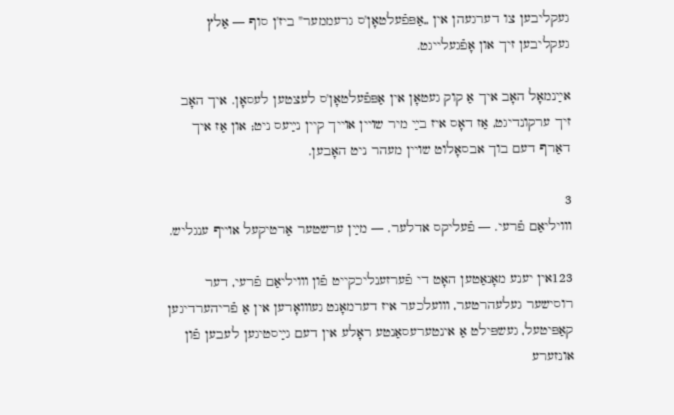געקליבען צו דערגעהן אין „אַפּפֿעלטאָן'ס גרעממער" ביז'ן סוף — אַלץ געקליבען זיך און אָפֿגעלייגט.

אײַנמאָל האָב איך אַ קוק געטאָן אין אַפּפֿעלטאָן'ס לעצטען לעסאָן. איך האָב זיך ערקונדיגט, אַז דאָס איז בײַ מיר שױין אױיך קיין נײַעס ניט; און אַז איך דאַרף דעם בוך אבסאָלוט שױין מעהר ניט האָבען.

3
װויליאַם פֿרעי. — פֿעליקס אדלער. — מײַן ערשטער אַרטיקעל אױיף ענגליש.

123אין יענע מאָנאַטען האָט די פֿערזענליכקייט פֿון װויליאַם פֿרעי, דער רוסישער געלעהרטער, װועלכער איז דערמאָנט געװואָרען אין אַ פֿריהערדיגען קאַפּיטעל, געשפּילט אַ אינטערעסאַנטע ראָלע אין דעם גײַסטיגען לעבען פֿון אונזערע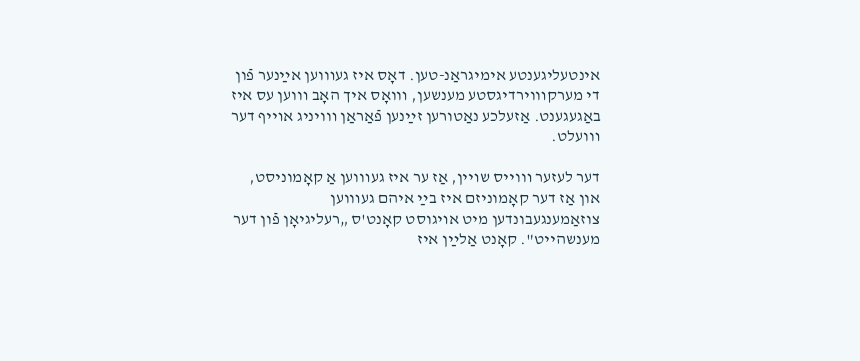אינטעליגענטע אימיגראַנ-טען. דאָס איז געװוען אײַנער פֿון די מערקװוירדיגסטע מענשען, װואָס איך האָב װוען עס איז באַגעגענט. אַזעלכע נאַטורען זײַנען פֿאַראַן װויניג אױיף דער װועלט.

דער לעזער װוייס שױין, אַז ער איז געװוען אַ קאָמוניסט, און אַז דער קאָמוניזם איז בײַ איהם געװוען צוזאַמענגעבונדען מיט אױגוסט קאָנט'ס „רעליגיאָן פֿון דער מענשהייט". קאָנט אַלײַן איז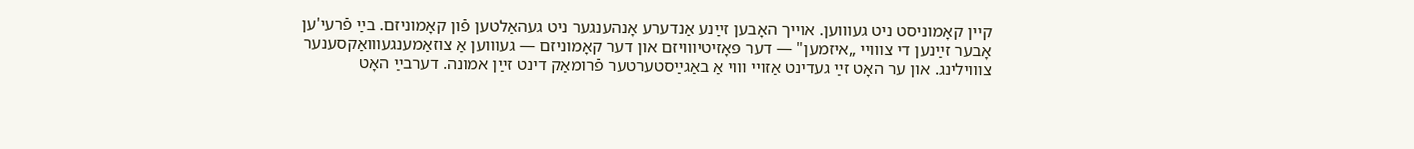קיין קאָמוניסט ניט געװוען. אױיך האָבען זײַנע אַנדערע אָנהענגער ניט געהאַלטען פֿון קאָמוניזם. בײַ פֿרעי'ען אָבער זײַנען די צװויי „איזמען" — דער פּאָזיטיװויזם און דער קאָמוניזם — געװוען אַ צוזאַמענגעװואַקסענער צװוילינג. און ער האָט זײַ געדינט אַזױי װוי אַ באַגײַסטערטער פֿרומאַק דינט זײַן אמונה. דערבײַ האָט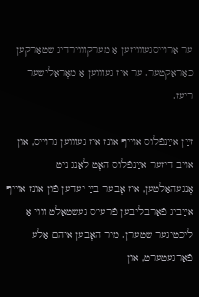ער אַרױיסגעװויזען אַ מערקװוירדיג שטאַרקען כאַראַקטער. ער איז געװוען אַ מאָראַלישער ריעז.

זײַן אײַנפֿלוס אױיף אונז איז געװוען גרױיס, און אױב דיזער אײַנפֿלוס האָט לאַנג ניט אָנגעהאַלטען, איז אָבער בײַ יעדען פֿון אונז אױיף אײַביג פֿאַרבליבען פֿרעי'ס געשטאַלט װוי אַ ליכטיגער שטערן. מיר האָבען איהם אַלע פֿאַרגעטערט, און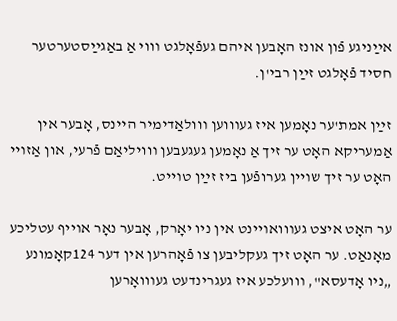אײַניגע פֿון אונז האָבען איהם געפֿאָלגט װוי אַ באַגײַסטערטער חסיד פֿאָלגט זײַן רבי'ן.

זײַן אמת'ער נאָמען איז געװוען װולאַדימיר היינס, אָבער אין אַמעריקא האָט ער זיך אַ נאָמען געגעבען װויליאַם פֿרעי, און אַזױי האָט ער זיך שױין גערופֿען ביז זײַן טױיט.

ער האָט איצט געװואױינט אין ניו יאָרק, אָבער נאָר אױיף עטליכע מאָנאַט. ער האָט זיך געקליבען צו פֿאָהרען אין דער 124קאָמונע „ניו אָדעסא", װועלכע איז געגרינדעט געװואָרען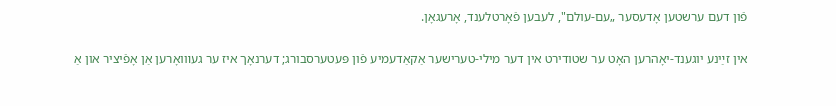פֿון דעם ערשטען אָדעסער „עם-עולם", לעבען פֿאָרטלענד, אָרעגאָן.

אין זײַנע יוגענד-יאָהרען האָט ער שטודירט אין דער מילי-טערישער אַקאַדעמיע פֿון פּעטערסבורג; דערנאָך איז ער געװואָרען אַן אָפֿיציר און אַ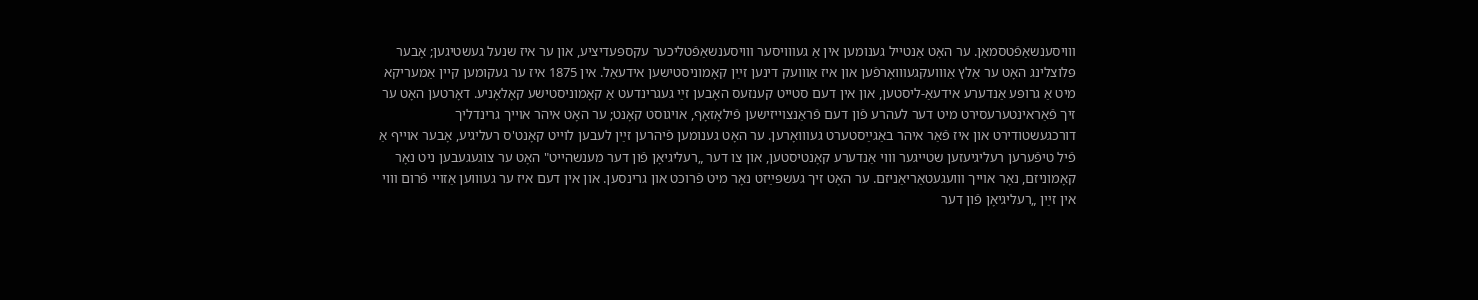װויסענשאַפֿטסמאַן. ער האָט אַנטייל גענומען אין אַ געװויסער װויסענשאַפֿטליכער עקספּעדיציע, און ער איז שנעל געשטיגען; אָבער פּלוצלינג האָט ער אַלץ אַװועקגעװואָרפֿען און איז אַװועק דינען זײַן קאָמוניסטישען אידעאַל. אין 1875 איז ער געקומען קיין אַמעריקא מיט אַ גרופּע אַנדערע אידעאַ-ליסטען, און אין דעם סטייט קענזעס האָבען זײַ געגרינדעט אַ קאָמוניסטישע קאָלאָניע. דאָרטען האָט ער זיך פֿאַראינטערעסירט מיט דער לעהרע פֿון דעם פֿראַנצױיזישען פֿילאָזאָף, אױגוסט קאָנט; ער האָט איהר אױיך גרינדליך דורכגעשטודירט און איז פֿאַר איהר באַגײַסטערט געװואָרען. ער האָט גענומען פֿיהרען זײַן לעבען לױיט קאָנט'ס רעליגיע, אָבער אױיף אַ פֿיל טיפֿערען רעליגיעזען שטייגער װוי אַנדערע קאָנטיסטען, און צו דער „רעליגיאָן פֿון דער מענשהייט" האָט ער צוגעגעבען ניט נאָר קאָמוניזם, נאָר אױיך װועגעטאַריאַניזם. ער האָט זיך געשפּײַזט נאָר מיט פֿרוכט און גרינסען. און אין דעם איז ער געװוען אַזױי פֿרום װוי אין זײַן „רעליגיאָן פֿון דער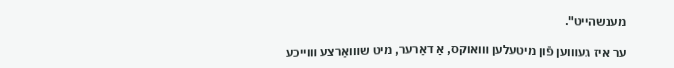מענשהייט".

ער איז געװוען פֿון מיטעלען װואוקס, אַ דאַרער, מיט שװואַרצע װוייכע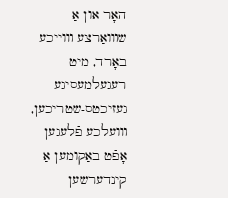האָר און אַ שװואַרצע װוייכע באָרד, מיט רעגעלמעסיגע געזיכטס-שטריכען, װועלכע פֿלעגען אָפֿט באַקומען אַ קינדערשען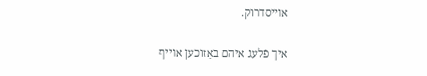אױיסדרוק.

איך פֿלעג איהם באַזוכען אױיף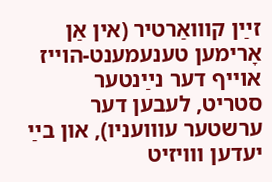זײַן קװואַרטיר (אין אַן אָרימען טענעמענט-הױיז אױיף דער נײַנטער סטריט, לעבען דער ערשטער עװועניו), און בײַ יעדען װויזיט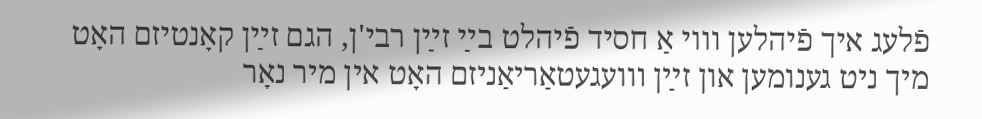פֿלעג איך פֿיהלען װוי אַ חסיד פֿיהלט בײַ זײַן רבי'ן, הגם זײַן קאָנטיזם האָט מיך ניט גענומען און זײַן װועגעטאַריאַניזם האָט אין מיר נאָר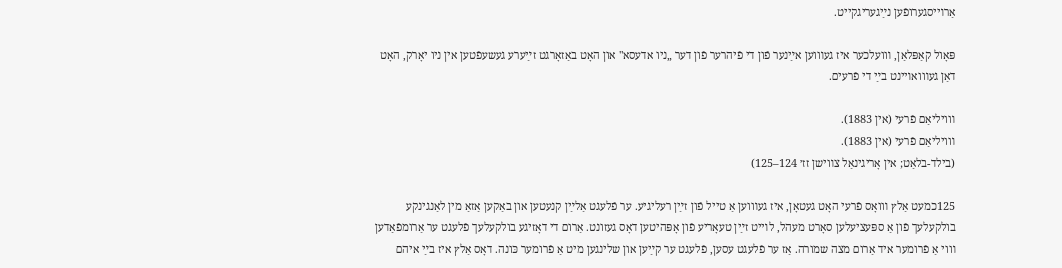אַרױיסגערופֿען נײַגעריגקייט.

פּאָול קאַפּלאַן, װועלכער איז געװוען אײַנער פֿון די פֿיהרער פֿון דער „ניו אדעסא" און האָט באַזאָרגט זײַערע געשעפֿטען אין ניו יאָרק, האָט דאַן געװואױינט בײַ די פֿרעים.

װויליאַם פֿרעי (אין 1883).
װויליאַם פֿרעי (אין 1883).
(בילד-בלאַט; אין אָריגינאַל צװישן זז׳ 124–125)

125כמעט אַלץ װואָס פֿרעי האָט געטאָן, איז געװוען אַ טייל פֿון זײַן רעליגיע. ער פֿלעגט אַלײַן קנעטען און באַקען אַזאַ מין לאַנגינקע בולקעלעך פֿון אַ ספּעציעלען סאָרט מעהל, לױיט זײַן טעאָריע פֿון אָפּהיטען דאָס געזונט. אַרום די דאָזיגע בולקעלעך פֿלעגט ער אַרומפֿאַדען װוי אַ פֿרומער איד אַרום מצה שמורה. אַז ער פֿלעגט עסען, פֿלעגט ער קײַען און שלינגען מיט אַ פֿרומער כּונה. דאָס אַלץ איז בײַ איהם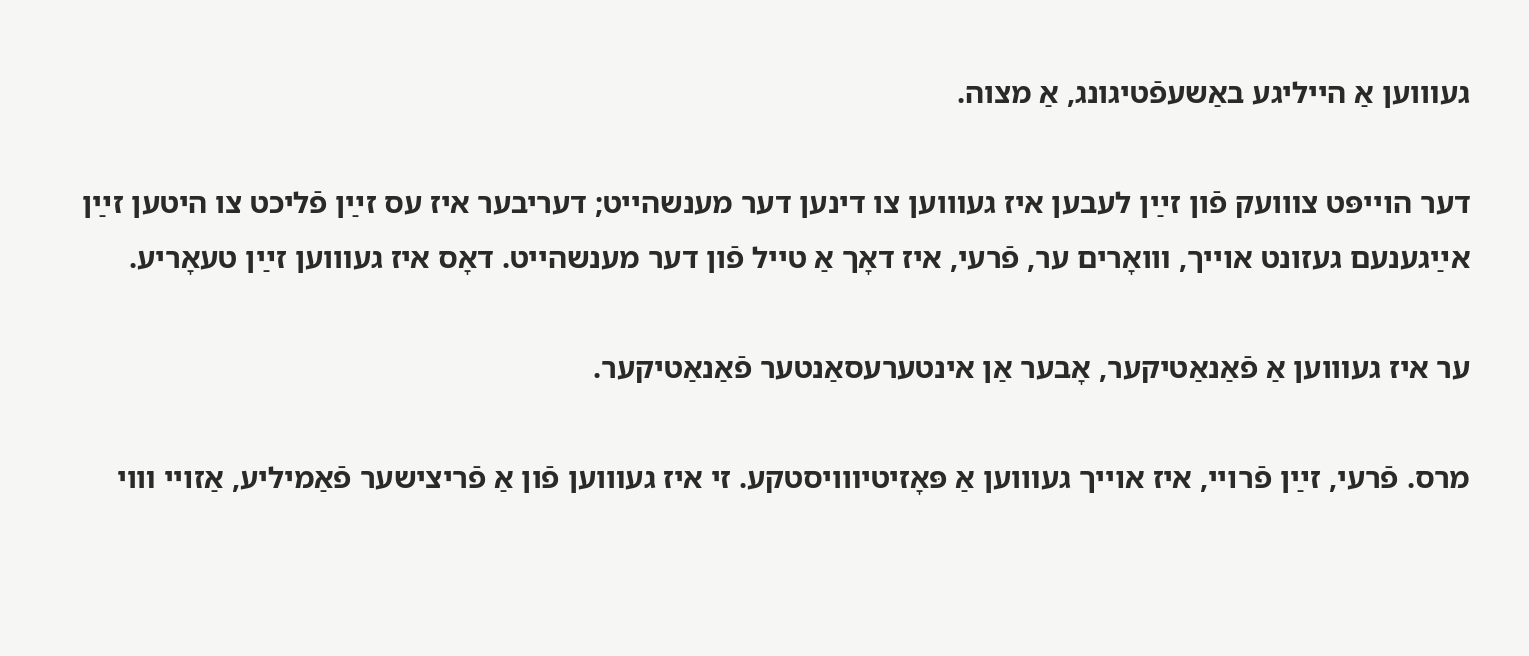געװוען אַ הייליגע באַשעפֿטיגונג, אַ מצוה.

דער הױיפּט צװועק פֿון זײַן לעבען איז געװוען צו דינען דער מענשהייט; דעריבער איז עס זײַן פֿליכט צו היטען זײַן אײַגענעם געזונט אױיך, װואָרים ער, פֿרעי, איז דאָך אַ טייל פֿון דער מענשהייט. דאָס איז געװוען זײַן טעאָריע.

ער איז געװוען אַ פֿאַנאַטיקער, אָבער אַן אינטערעסאַנטער פֿאַנאַטיקער.

מרס. פֿרעי, זײַן פֿרױי, איז אױיך געװוען אַ פּאָזיטיװויסטקע. זי איז געװוען פֿון אַ פֿריצישער פֿאַמיליע, אַזױי װוי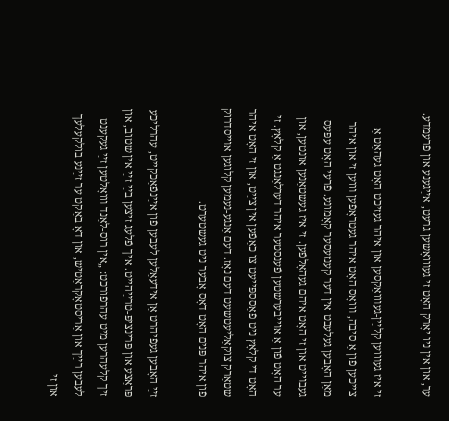ער, און אין ניו יאָרק האָט זי געװואָשען גרעט, אײַגענע און פֿרעמדע.

זי איז געװוען קלײַן-געװואַקסען און איהר געזיכט האָט געהאַט אַ צייכען פֿון אַ סיבה, װואָס האָט איהר געטראָפֿען װוען זי און איהר מאַן האָבען געלעבט אין דער קענזעסער קאָמונע. פֿרעי האָט עפּעס געבױיט און זי האָט איהם געהאָלפֿען. זי איז געשטאַנען אונטען, און ער האָט פֿון אַ אױיבערשטען פֿענסטער איהר דערלאַנגט אַ קלאָץ. זי האָט די קלאָץ ניט פֿאַסספּייעט צו כאַפֿען אין צײַט, און זי האָט איהר שטאַרק צוקאַליעטשעט דעם נאָז. דעם אַנגע-נעמען קלוגען אױיסדרוק פֿון איהר פּנים האָט דאָס אָבער ניט געשטערט.

זײַ האָבען געפֿיהרט אַן אידעאַלען לעבען פֿון אײַנפֿאַכקייט, עהרליכע פּראַצע און פּרינציפּ-טרײַהייט. איך פֿלעג זיצען בײַ זײַ אין שטוב, און זיך קלעהרען מיט עהרפֿורכט: „אין רוס-לאַנד װואָלטען זײַ געקענט לעבען רײַך און אַריסטאָקראַטיש, און דאָ באַקט ער זײַנע בולקעלעך און זי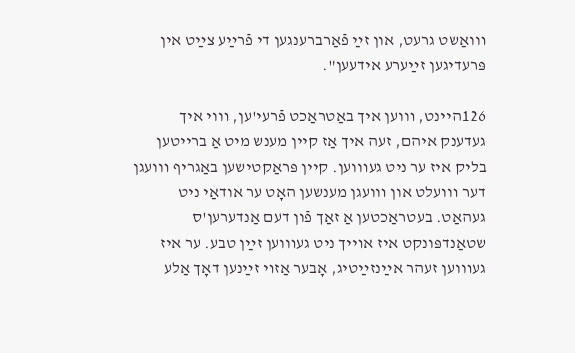װואַשט גרעט, און זײַ פֿאַרברענגען די פֿרײַע צײַט אין פּרעדיגען זײַערע אידעען".

126היינט, װוען איך באַטראַכט פֿרעי'ען, װוי איך געדענק איהם, זעה איך אַז קיין מענש מיט אַ ברייטען בליק איז ער ניט געװוען. קיין פּראַקטישען באַגריף װועגן דער װועלט און װועגן מענשען האָט ער אודאַי ניט געהאַט. בעטראַכטען אַ זאַך פֿון דעם אַנדערען'ס שטאַנדפּונקט איז אױיך ניט געװוען זײַן טבע. ער איז געװוען זעהר אײַנזײַטיג, אָבער אַזױ זײַנען דאָך אַלע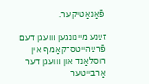פֿאַנאַטיקער.

זײַנע מיינונגען װועגן דעם פֿרײַהייטס־קאַמף אין רוסלאַנד און װועגן דער אַרבייטער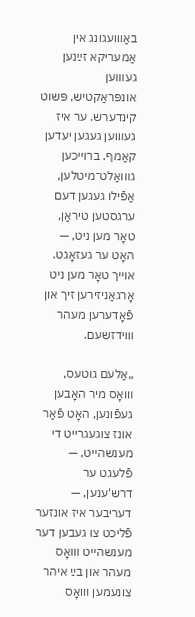באַװועגונג אין אַמעריקא זײַנען געװוען אונפּראַקטיש, פּשוט קינדערש. ער איז געװוען געגען יעדען קאַמף. ברױיכען גװואַלט־מיטלען, אַפֿילו געגען דעם ערגסטען טיראַן, טאָר מען ניט, — האָט ער געזאָגט. אױיך טאָר מען ניט אָרגאַניזירען זיך און פֿאָדערען מעהר װוידזשעם.

„אַלעם גוטעס, װואָס מיר האָבען געפֿונען, האָט פֿאַר אונז צוגעגרייט די מענשהייט, — פֿלעגט ער דרש'ענען, — דעריבער איז אונזער פֿליכט צו געבען דער מענשהייט װואָס מעהר און בײַ איהר צונעמען װואָס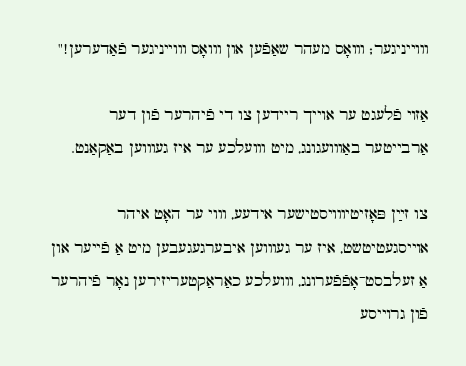װוייניגער; װואָס מעהר שאַפֿען און װואָס װוייניגער פֿאַדערען!"

אַזױ פֿלעגט ער אױיך ריידען צו די פֿיהרער פֿון דער אַרבייטער באַװועגונג, מיט װועלכע ער איז געװוען באַקאַנט.

צו זײַן פּאָזיטיװויסטישער אידעע, װוי ער האָט איהר אױיסגעטיטשט, איז ער געװוען איבערגעגעבען מיט אַ פֿייער און אַ זעלבסט־אָפֿפֿערונג, װועלכע כאַראַקטעריזירען נאָר פֿיהרער פֿון גרױיסע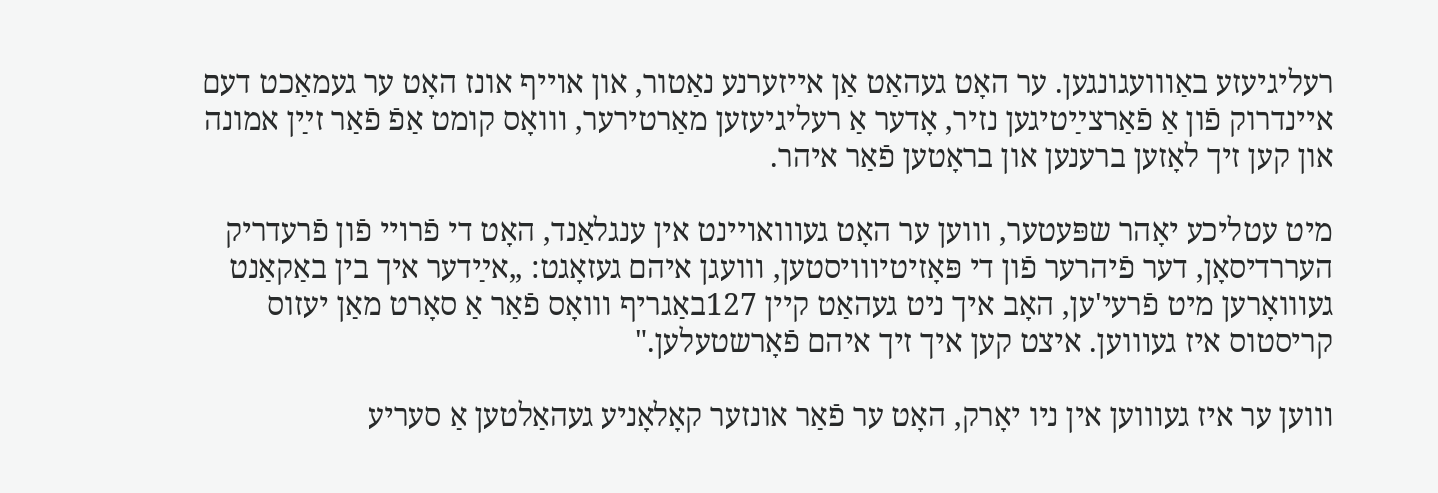רעליגיעזע באַװועגונגען. ער האָט געהאַט אַן אייזערנע נאַטור, און אױיף אונז האָט ער געמאַכט דעם איינדרוק פֿון אַ פֿאַרצײַטיגען נזיר, אָדער אַ רעליגיעזען מאַרטירער, װואָס קומט אַפֿ פֿאַר זײַן אמונה און קען זיך לאָזען ברענען און בראָטען פֿאַר איהר.

מיט עטליכע יאָהר שפּעטער, װוען ער האָט געװואױינט אין ענגלאַנד, האָט די פֿרױי פֿון פֿרעדריק העררדיסאָן, דער פֿיהרער פֿון די פּאָזיטיװויסטען, װועגן איהם געזאָגט: „אײַדער איך בין באַקאַנט געװואָרען מיט פֿרעי'ען, האָב איך ניט געהאַט קיין 127באַגריף װואָס פֿאַר אַ סאָרט מאַן יעזוס קריסטוס איז געװוען. איצט קען איך זיך איהם פֿאָרשטעלען."

װוען ער איז געװוען אין ניו יאָרק, האָט ער פֿאַר אונזער קאָלאָניע געהאַלטען אַ סעריע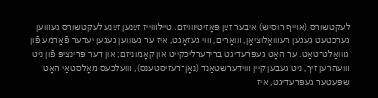לעקטשורס (אױיף רוסיש) איבער זײַן פּאָזיטיװויזם. טיילװוייז זײַנען זײַנע לעקטשורס געװוען גערכטעט געגען רעװואָלוציאָן, װואָרים, װוי געזאָגט, איז ער געװוען געגען יעדער פֿאַרמע פֿון גװואַלט־טאַט. ער האָט געפּרעדיגט ברידערליכקייט און קאָמוניזם; און דער פּרינציפּ פֿון ניט װועהרען זיך, ניט געבען קיין װוידערשטאַנד (נאָן־רעזיסטענס), װועלכעס מאָלסטאַי האָט שפּעטער געפּרעדיגט, איז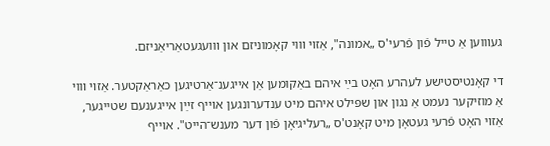געװוען אַ טייל פֿון פֿרעי'ס „אמונה", אַזױ װוי קאָמוניזם און װועגעטאַריאַניזם.

די קאָנטיסטישע לעהרע האָט בײַ איהם באַקומען אַן אייגענ־אַרטיגען כאַראַקטער. אַזױ װוי אַ מוזיקער נעמט אַ נגון און שפּילט איהם מיט ענדערונגען אױיף זײַן אייגענעם שטייגער, אַזױ האָט פֿרעי געטאָן מיט קאָנט'ס „רעליגיאָן פֿון דער מענש־הייט". אױיף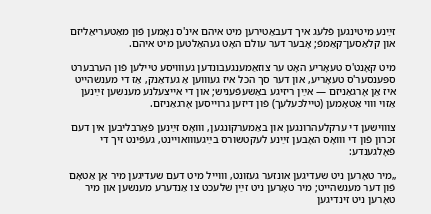זײַנע מיטינגען פֿלעג איך דעבאַטירען מיט איהם אינ'ס נאָמען פֿון מאַטעריאַליזם און קלאַסען־קאַמפֿ; אָבער דער עולם האָט געהאַלטען מיט איהם.

מיט קאָנט'ס טעאָריע האָט ער צוזאַמענגעבונדען געװויסע טיילען פֿון הערבערט ספּענסער'ס טעאָריע, און דער סך הכל איז געװוען אַ געדאַנק, אַז די מענשהייט איז אַן אָרגאַניזם — אײַן ריזיגע באַשעפֿעניש; און די אייצעלנע מענשען זײַנען אַזױ װוי אַטאָמען (טיילכעלעך) פֿון דיזען גרױיסען אָרגאַניזם.

צװוישען די ערקלעהרונגען און באַמערקונגען, װואָס זײַנען פֿאַרבליבען אין דעם זכרון פֿון די װואָס האָבען זײַנע לעקטשורס בײַגעװואױינט, געפֿינט זיך די פֿאָלגענדע:

„מיר טאָרען ניט שעדיגען אונזער געזונט, װוייל מיט דעם שעדיגען מיר אַן אַטאָם פֿון דער מענשהייט; מיר טאָרען ניט זײַן שלעכט צו אַנדערע מענשען און מיר טאָרען ניט זינדיגען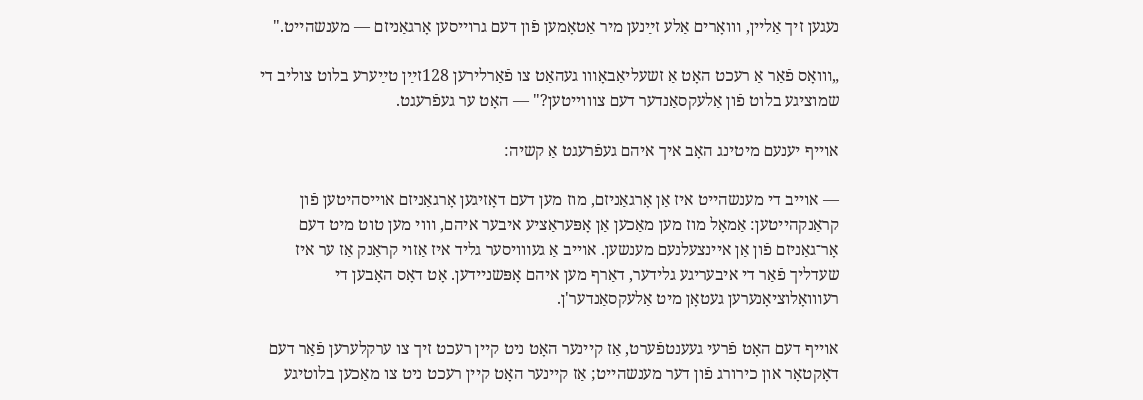נעגען זיך אַליין, װואָרים אַלע זײַנען מיר אַטאָמען פֿון דעם גרױיסען אָרגאַניזם — מענשהייט."

„װואָס פֿאַר אַ רעכט האָט אַ זשעליאַבאָװו געהאַט צו פֿאַרלירען 128זײַן טײַערע בלוט צוליב די שמוציגע בלוט פֿון אַלעקסאַנדער דעם צװוייטען?" — האָט ער געפֿרעגט.

אױיף יענעם מיטינג האָב איך איהם געפֿרעגט אַ קשיה:

— אױיב די מענשהייט איז אַן אָרגאַניזם, מוז מען דעם דאָזיגען אָרגאַניזם אױיסהיטען פֿון קראַנקהייטען: אַמאָל מוז מען מאַכען אַן אָפּעראַציע איבער איהם, װוי מען טוט מיט דעם אָר־גאַניזם פֿון אַן איינצעלנעם מענשען. אױיב אַ געװויסער גליד איז אַזױ קראַנק אַז ער איז שעדליך פֿאַר די איבעריגע גלידער, דאַרף מען איהם אָפּשניידען. אָט דאָס האָבען די רעװואָלוציאָנערען געטאָן מיט אַלעקסאַנדער'ן.

אױיף דעם האָט פֿרעי געענטפֿערט, אַז קיינער האָט ניט קיין רעכט זיך צו ערקלערען פֿאַר דעם דאָקטאָר און כירורג פֿון דער מענשהייט; אַז קיינער האָט קיין רעכט ניט צו מאַכען בלוטיגע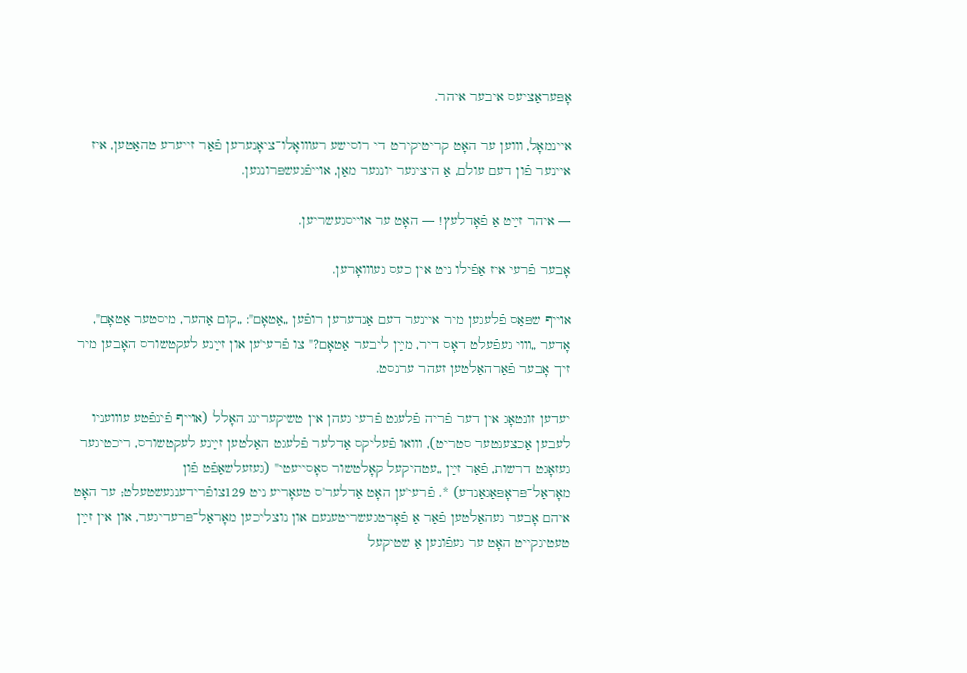אָפּעראַציעס איבער איהר.

איינמאָל, װוען ער האָט קריטיקירט די רוסישע רעװואָלו־ציאָנערען פֿאַר זייערע טהאַטען, איז איינער פֿון דעם עולם, אַ היציגער יונגער מאַן, אױיפֿגעשפּרונגען.

— איהר זײַט אַ פֿאָדלעץ! — האָט ער אױיסגעשריען.

אָבער פֿרעי איז אַפֿילו ניט אין כעס געװואָרען.

אױיף שפּאַס פֿלעגען מיר איינער דעם אַנדערען רופֿען „אַטאָם": „קום אַהער, מיסטער אַטאָם", אָדער „װוי געפֿעלט דאָס דיר, מײַן ליבער אַטאָם?" צו פֿרעי'ען און זײַנע לעקטשורס האָבען מיר זיך אָבער פֿאַרהאַלטען זעהר ערנסט.

יעדען זונטאָג אין דער פֿריה פֿלעגט פֿרעי געהן אין טשיקערינג האָלל (אױיף פֿינפֿטע עװועניו לעבען אַכצענטער סטריט), װואו פֿעליקס אַדלער פֿלעגט האַלטען זײַנע לעקטשורס, ריכטיגער געזאָגט דרשות, פֿאַר זײַן „עטהיקעל קאָלטשור סאָסייעטי" (געזעלשאַפֿט פֿון מאָראַל־פּראָפּאַגאַנדע) *. פֿרעי'ען האָט אַדלער'ס טעאָריע ניט 129צופֿרידענגעשטעלט; ער האָט איהם אָבער געהאַלטען פֿאַר אַ פֿאָרטגעשריטענעם און נוצליכען מאָראַל־פּרעדיגער, און אין זײַן טעטיגקייט האָט ער געפֿונען אַ שטיקעל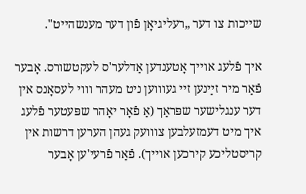שייכות צו דער „רעליגיאָן פֿון דער מענשהייט".

איך פֿלעג אױיך אָטענדען אַדלער'ס לעקטשורס. אָבער פֿאַר מיר זײַנען זיי געװוען ניט מעהר װוי לעסאָנס אין דער ענגלישער שפּראַך (אַ פֿאָר יאָהר שפּעטער פֿלעג איך מיט דעמזעלבען צװועק געהן הערען דרשות אין קריסטליכע קירכען אױיך). פֿאַר פֿרעי'ען אָבער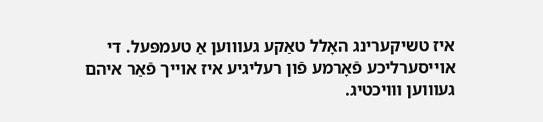איז טשיקערינג האָלל טאַקע געװוען אַ טעמפּעל. די אױיסערליכע פֿאָרמע פֿון רעליגיע איז אױיך פֿאַר איהם געװוען װויכטיג.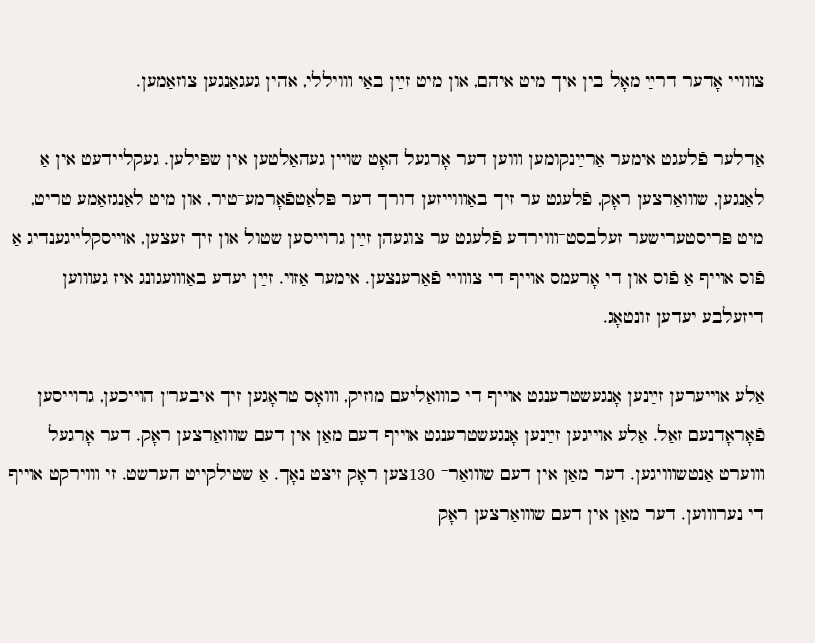צװויי אָדער דרײַ מאָל בין איך מיט איהם, און מיט זײַן באַי װויללי, אהין געגאַנגען צוזאַמען.

אַדלער פֿלעגט אימער אַרײַנקומען װוען דער אָרגעל האָט שױין געהאַלטען אין שפּילען. געקליידעט אין אַ לאַנגען, שװואַרצען ראָק, פֿלעגט ער זיך באַװוייזען דורך דער פּלאַטפֿאָרמע־טיר, און מיט לאַנגזאַמע טריט, מיט פּריסטערישער זעלבסט־װוירדע פֿלעגט ער צוגעהן זײַן גרױיסען שטול און זיך זעצען, אױיסקלייגענדיג אַ פֿוס אױיף אַ פֿוס און די אָרעמס אױיף די צװויי פֿאַרענצען. אימער אַזױ. זײַן יעדע באַװועגונג איז געװוען דיזעלבע יעדען זונטאָג.

אַלע אױיערען זײַנען אָנגעשטרענגט אױיף די כװואַליעם מוזיק, װואָס טראָגען זיך איבער'ן הױיכען, גרױיסען פֿאָראָדנעם זאַל. אַלע אױיגען זײַנען אָנגעשטרענגט אױיף דעם מאַן אין דעם שװואַרצען ראָק. דער אָרגעל װוערט אַנטשװויגען. דער מאַן אין דעם שװואַר־ 130צען ראָק זיצט נאָך. אַ שטילקייט הערשט. זי װוירקט אױיף די נערװוען. דער מאַן אין דעם שװואַרצען ראָק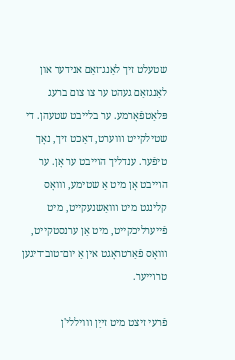שטעלט זיך לאַנג־זאַם אנידער און לאַנגזאַם געהט ער צו צום ברעג פּלאַטפֿאָרמע. ער בלייבט שטעהן. די שטילקייט װוערט, דאַכט זיך, נאָך טיפֿער. ענדליך הױיבט ער אָן. ער הױיבט אָן מיט אַ שטימע, װואָס קלינגט מיט װואַשנעקייט, מיט פֿייערליכקייט, מיט אַן ערנסטקייט, װואָס פֿאַרטראָגט אין אַ יום־טוב־דיגען טרױיער.

פֿרעי זיצט מיט זײַן װויללי'ן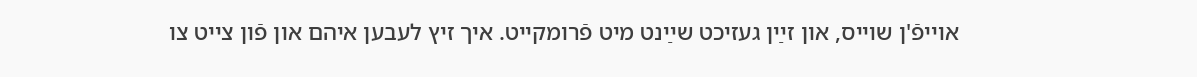אױיפֿ'ן שױיס, און זײַן געזיכט שײַנט מיט פֿרומקייט. איך זיץ לעבען איהם און פֿון צייט צו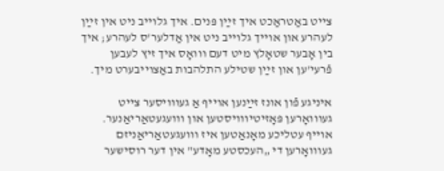צייט באַטראַכט איך זײַן פּנים. איך גלױיב ניט אין זײַן לעהרע און אױיך גלױיב ניט אין אַדלער'ס לעהרע; איך בין אָבער שטאָלץ מיט דעם װואָס איך זיץ לעבען פֿרעי'ען און זײַן שטילע התלהבות באַצױיבערט מיך.

איניגע פֿון אונז זײַנען אױיף אַ געװויסער צייט געװואָרען פּאָזיטיװויסטען און װועגעטאַריאַנער. אױיף עטליכע מאָנאַטען איז װועגעטאַריאַניזם געװואָרען די „העכסטע מאָדע" אין דער רוסישער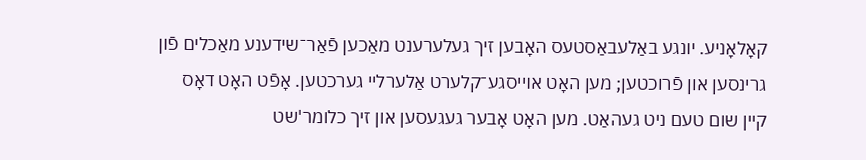קאָלאָניע. יונגע באַלעבאַסטעס האָבען זיך געלערענט מאַכען פֿאַר־שידענע מאַכלים פֿון גרינסען און פֿרוכטען; מען האָט אױיסגע־קלערט אַלערליי גערכטען. אָפֿט האָט דאָס קיין שום טעם ניט געהאַט. מען האָט אָבער געגעסען און זיך כלומר'שט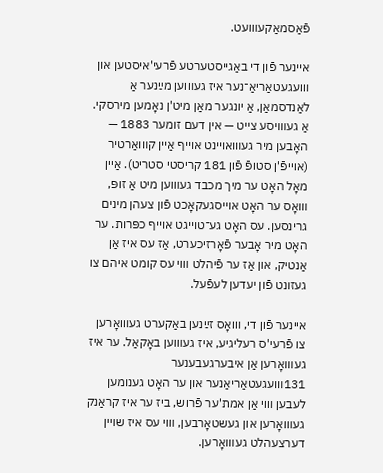פֿאַסמאַקעװועט.

איינער פֿון די באַגייסטערטע פֿרעי'איסטען און װועגעטאַריאַ־נער איז געװוען מײַנער אַ לאַנדסמאַן, אַ יונגער מאַן מיט'ן נאָמען מירסקי. אַ געװויסע צייט — אין דעם זומער 1883 — האָבען מיר געװואױינט אױיף אַיין קװואַרטיר (אױיפֿ'ן סטופֿ פֿון 181 קריסטי סטריט). אַיין מאָל האָט ער מיך מכבד געװוען מיט אַ זופּ, װואָס ער האָט אױיסגעקאָכט פֿון צעהן מינים גרינסען. עס האָט גע־טױיגט אױיף כפּרות. ער האָט מיר אָבער פֿאָרזיכערט, אַז עס איז אַן אַנטיק, און אַז ער פֿיהלט װוי עס קומט איהם צו געזונט פֿון יעדען לעפֿעל.

איינער פֿון די, װואָס זײַנען באַקערט געװואָרען צו פֿרעי'ס רעליגיע, איז געװוען באָקאַל. ער איז געװואָרען אַן איבערגעבענער 131װועגעטאַריאַנער און ער האָט גענומען לעבען װוי אַן אמת'ער פֿרוש, ביז ער איז קראַנק געװואָרען און געשטאָרבען, װוי עס איז שױין דערצעהלט געװואָרען.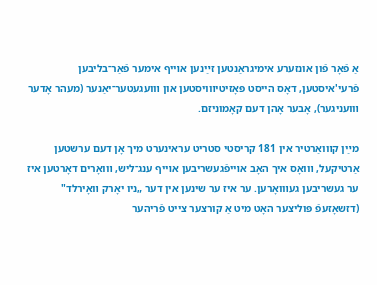אַ פֿאָר פֿון אונזערע אימיגראַנטען זײַנען אױיף אימער פֿאַר־בליבען פֿרעי'איסטען, דאָס הייסט פּאָזיטיװויסטען און װועגעטער־יאַנער (מעהר אָדער װועניגער), אָבער אָהן דעם קאָמוניזם.

מײַן קװואַרטיר אין 181 קריסטי סטריט עראינערט מיך אָן דעם ערשטען אַרטיקעל, װואָס איך האָב אױיפֿגעשריבען אױיף ענג־ליש, װואָרים דאָרטען איז ער געשריבען געװואָרען. ער איז ער שינען אין דער „ניו יאָרק װאָירלד" (דזשאָזעפֿ פּוליצער האָט מיט אַ קורצער צייט פֿריהער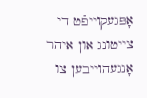אָפּגעקױיפֿט די צייטונג און איהר אָנגעהױיבען צו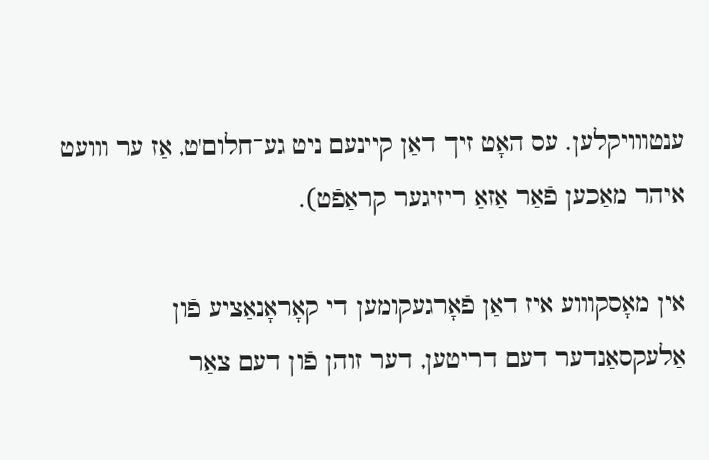ענטװויקלען. עס האָט זיך דאַן קיינעם ניט גע־חלום'ט, אַז ער װועט איהר מאַכען פֿאַר אַזאַ ריזיגער קראַפֿט).

אין מאָסקװוע איז דאַן פֿאָרגעקומען די קאָראָנאַציע פֿון אַלעקסאַנדער דעם דריטען, דער זוהן פֿון דעם צאַר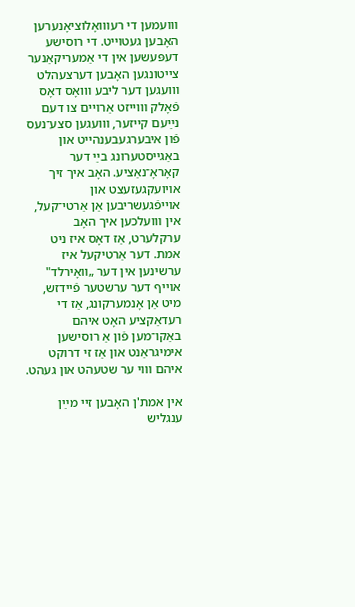װועמען די רעװואָלוציאָנערען האָבען געטױיט. די רוסישע דעפּעשען אין די אַמעריקאַנער צייטונגען האָבען דערצעהלט װועגען דער ליבע װואָס דאָס פֿאָלק װוייזט אַרױים צו דעם נײַעם קייזער, װועגען סצע־נעס פֿון איבערגעבענהייט און באַגייסטערונג בײַ דער קאָראָ־נאַציע. האָב איך זיך אױועקגעזעצט און אױיפֿגעשריבען אַן אַרטי־קעל, אין װועלכען איך האָב ערקלערט, אַז דאָס איז ניט אמת. דער אַרטיקעל איז ערשינען אין דער „װאָירלד" אױיף דער ערשטער פֿיידזש, מיט אַן אָנמערקונג, אַז די רעדאַקציע האָט איהם באַקו־מען פֿון אַ רוסישען אימיגראַנט און אַז זי דרוקט איהם װוי ער שטעהט און געהט.

אין אמת'ן האָבען זיי מײַן ענגליש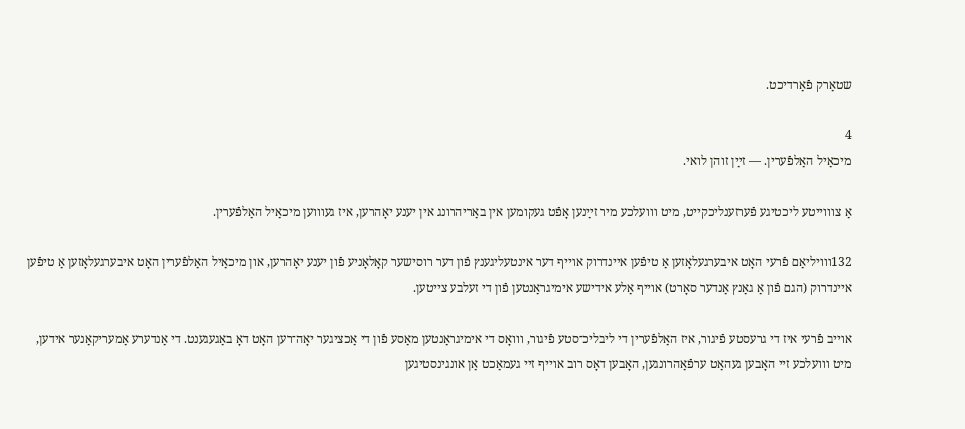שטאַרק פֿאַרדיכט.

4
מיכאַיל האַלפֿערין. — זײַן זוהן לואי.

אַ צװוייטע ליכטיגע פֿערזענליכקייט, מיט װועלכע מיר זײַנען אָפֿט געקומען אין באַריהרונג אין יענע יאָהרען, איז געװוען מיכאַיל האַלפֿערין.

132װויליאַם פֿרעי האָט איבערגעלאָזען אַ טיפֿען איינדרוק אױיף דער אינטעליגענץ פֿון דער רוסישער קאָלאָניע פֿון יענע יאָהרען, און מיכאַיל האַלפֿערין האָט איבערגעלאָזען אַ טיפֿען איינדרוק (הגם פֿון אַ גאַנץ אַנדער סאָרט) אױיף אַלע אידישע אימיגראַנטען פֿון די זעלבע צייטען.

אױיב פֿרעי איז די גרעסטע פֿיגור, איז האַלפֿערין די ליבליכ־סטע פֿיגור, װואָס די אימיגראַנטען מאַסע פֿון די אַכציגער יאָה־רען האָט דאָ באַגעגענט. די אַנדערע אַמעריקאַנער אידען, מיט װועלכע זיי האָבען געהאַט ערפֿאַהרונגען, האָבען דאָס רוב אױיף זיי געמאַכט אַן אונגינסטיגען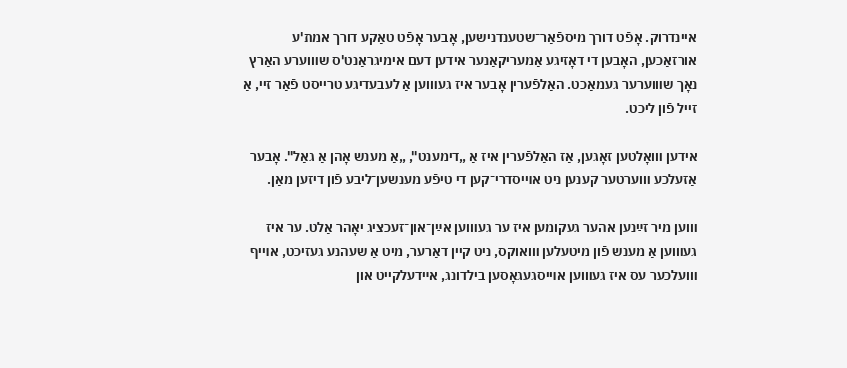איינדרוק. אָפֿט דורך מיספֿאַר־שטענדנישען, אָבער אָפֿט טאַקע דורך אמת'ע אורזאַכען, האָבען די דאָזיגע אַמעריקאַנער אידען דעם אימיגראַנט'ס שװוערע האַרץ נאָך שװוערער געמאַכט. האַלפֿערין אָבער איז געװוען אַ לעבעדיגע טרייסט פֿאַר זיי, אַ זייל פֿון ליכט.

אידען װואָלטען זאָגען, אַז האַלפֿערין איז אַ „דימענט", „אַ מענש אָהן אַ גאַל". אָבער אַזעלכע װוערטער קענען ניט אױיסדרי־קען די טיפֿע מענשען־ליבע פֿון דיזען מאַן.

װוען מיר זײַנען אהער געקומען איז ער געװוען אײַן־און־זעכציג יאָהר אַלט. ער איז געװוען אַ מענש פֿון מיטעלען װואוקס, ניט קיין דאַרער, מיט אַ שעהנע געזיכט, אױיף װועלכער עס איז געװוען אױיסגעגאָסען בילדונג, אײדעלקייט און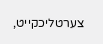צערטליכקייט,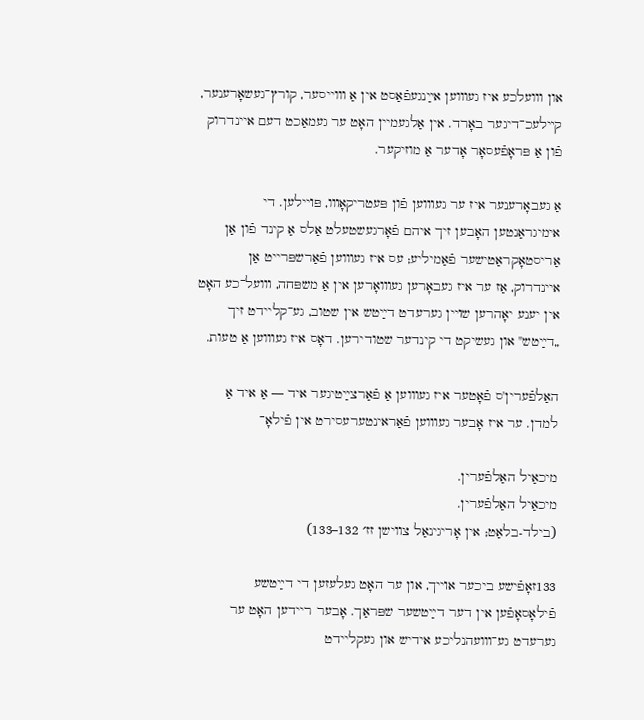און װועלכע איז געװוען אײַנגעפֿאַסט אין אַ װוייסער, קורץ־געשאָרענער, קײלעכ־דיגער באָרד. אין אַלגעמיין האָט ער געמאַכט דעם איינדרוק פֿון אַ פּראָפֿעסאָר אָדער אַ מוזיקער.

אַ געבאָרענער איז ער געװוען פֿון פּעטריקאָװו, פּױילען. די אימיגראַנטען האָבען זיך איהם פֿאָרגעשטעלט אַלס אַ קינד פֿון אַן אַריסטאָקראַטישער פֿאַמיליע; עס איז געװוען פֿאַרשפּרייט אַן איינדרוק, אַז ער איז געבאָרען געװואָרען אין אַ משפּחה, װועל־כע האָט אין יענע יאָהרען שױין גערעדט דײַטש אין שטוב, גע־קליידט זיך „דײַטש" און געשיקט די קינדער שטודירען. דאָס איז געװוען אַ טעות.

האַלפֿערין'ס פֿאָטער איז געװוען אַ פֿאַרצײַטיגער איד — אַ איד אַ למדן. ער איז אָבער געװוען פֿאַראינטערעסירט אין פֿילאָ־

מיכאַיל האַלפֿערין.
מיכאַיל האַלפֿערין.
(בילד-בלאַט; אין אָריגינאַל צװישן זז׳ 132–133)

133זאָפֿישע ביכער אױיך, און ער האָט געלעזען די דײַטשע פֿילאָסאָפֿען אין דער דײַטשער שפּראַך. אָבער ריידען האָט ער גערעדט גע־װועהנליכע אידיש און געקליידט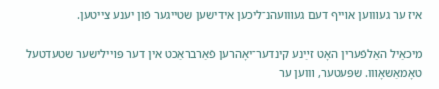איז ער געװוען אױיף דעם געװועהנ־ליכען אידישען שטייגער פֿון יענע צייטען.

מיכאַיל האַלפֿערין האָט זײַנע קינדער־יאָהרען פֿאַרבראַכט אין דער פּױילישער שטעדטעל טאָמאַשאָװו. שפּעטער, װוען ער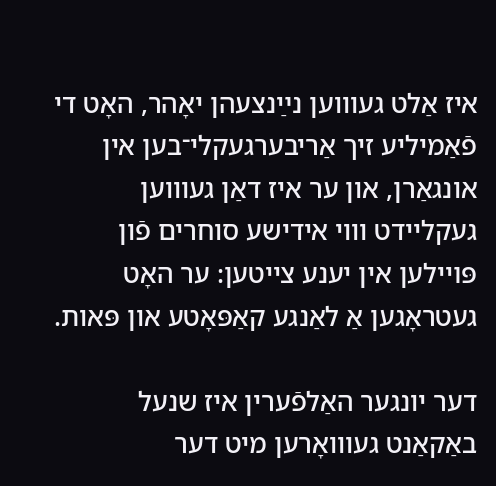איז אַלט געװוען נײַנצעהן יאָהר, האָט די פֿאַמיליע זיך אַריבערגעקלי־בען אין אונגאַרן, און ער איז דאַן געװוען געקליידט װוי אידישע סוחרים פֿון פּױילען אין יענע צייטען: ער האָט געטראָגען אַ לאַנגע קאַפּאָטע און פּאות.

דער יונגער האַלפֿערין איז שנעל באַקאַנט געװואָרען מיט דער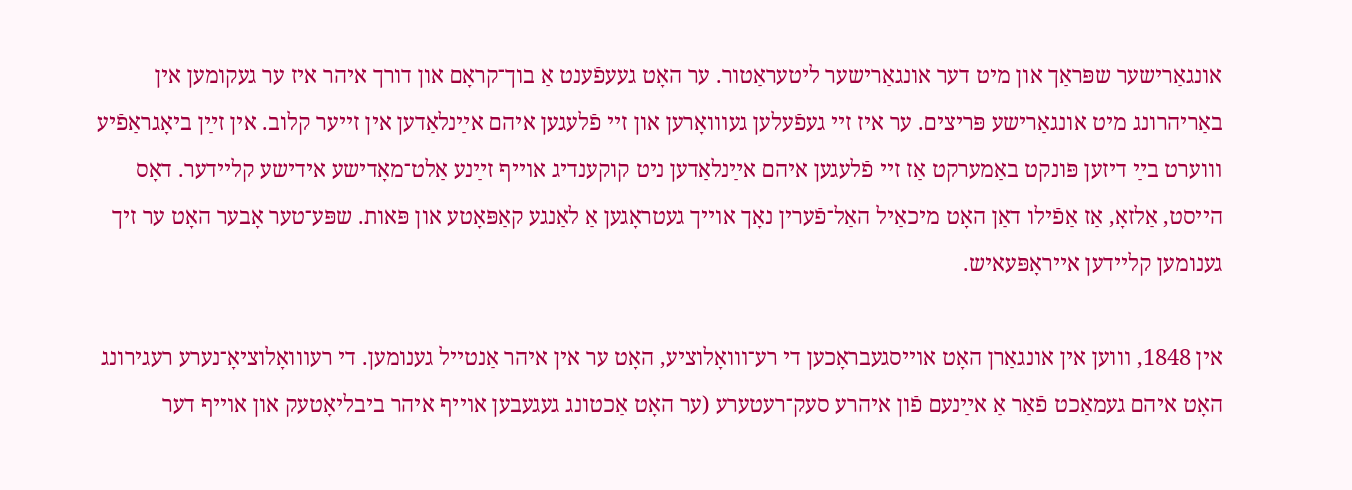אונגאַרישער שפּראַך און מיט דער אונגאַרישער ליטעראַטור. ער האָט געעפֿענט אַ בוך־קראָם און דורך איהר איז ער געקומען אין באַריהרונג מיט אונגאַרישע פּריצים. ער איז זיי געפֿעלען געװואָרען און זיי פֿלעגען איהם אײַנלאַדען אין זייער קלוב. אין זײַן ביאָגראַפֿיע װוערט בײַ דיזען פּונקט באַמערקט אַז זיי פֿלעגען איהם אײַנלאַדען ניט קוקענדיג אױיף זײַנע אַלט־מאָדישע אידישע קליידער. דאָס הייסט, אַלזאָ, אַז אַפֿילו דאַן האָט מיכאַיל האַל־פֿערין נאָך אױיך געטראָגען אַ לאַנגע קאַפּאָטע און פּאות. שפּע־טער אָבער האָט ער זיך גענומען קליידען אײראָפּעאיש.

אין 1848, װוען אין אונגאַרן האָט אױיסגעבראָכען די רע־װואָלוציע, האָט ער אין איהר אַנטייל גענומען. די רעװואָלוציאָ־נערע רעגירונג האָט איהם געמאַכט פֿאַר אַ אײַנעם פֿון איהרע סעק־רעטערע (ער האָט אַכטונג געגעבען אױיף איהר ביבליאָטעק און אױיף דער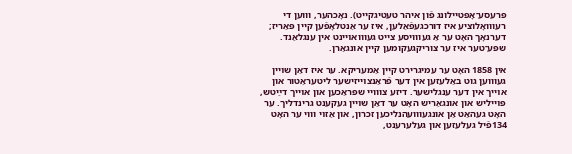פּרעסע־אָפּטיילונג פֿון איהר טעטיגקייט). נאָכהער, װוען די רעװואָלוציע איז דורכגעפֿאַלען, איז ער אַנטלאָפֿען קיין פּאַריז; דערנאָך האָט ער אַ געװויסע צייט געװואױינט אין ענגלאַנד. שפּע־טער איז ער צוריקגעקומען קיין אונגאַרן.

אין 1858 האָט ער עמיגרירט קיין אַמעריקא. ער איז דאַן שױין געװוען גוט באַלעזען אין דער פֿראַנצױיזישער ליטעראַטור און אױיך אין דער ענגלישער. דיזע צװויי שפּראַכען און אױיך דײַטש, פּױיליש און אונגאַריש האָט ער דאַן שױין געקענט גרינדליך. ער האָט געהאַט אַן אונגעװועהנליכען זכרון, און אַזױ װוי ער האָט 134פֿיל געלעזען און געלערענט,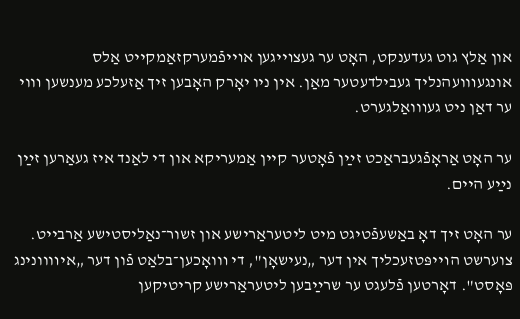און אַלץ גוט געדענקט, האָט ער געצױיגען אױיפֿמערקזאַמקייט אַלס אונגעװועהנליך געבילדעטער מאַן. אין ניו יאָרק האָבען זיך אַזעלכע מענשען װוי ער דאַן ניט געװואַלגערט.

ער האָט אַראָפֿגעבראַכט זײַן פֿאָטער קיין אַמעריקא און די לאַנד איז געאַרען זײַן נײַע היים.

ער האָט זיך דאָ באַשעפֿטיגט מיט ליטעראַרישע און זשור־נאַליסטישע אַרבייט. צוערשט הױיפּטזעכליך אין דער „נעישאָן", די װואָכען־בלאַט פֿון דער „איװוונינג פּאָסט". דאָרטען פֿלעגט ער שרײַבען ליטעראַרישע קריטיקען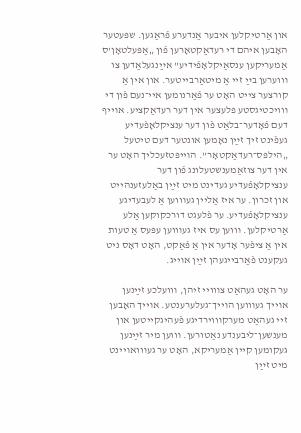און אַרטיקלען איבער אַנדערע פֿראַגען. שפּעטער האָבען איהם די רעדאַקטאָרען פֿון „אַפּעלטאָן'ס אַמעריקען ענסאַיקלאָפֿידיע" אײַנגעלאַדען צו װוערען בײַ זיי אַ מיטאַרבייטער. און אין אַ קורצער צייט האָט ער פֿאַרנומען איי־נעם פֿון די װויכטיגסטע פּלעצער אין דער רעדאַקציע. אױיף דעם פֿאָדער־בלאַט פֿון דער ענציקלאָפֿעדיע געפֿינט זיך זײַן נאָמען אונטער דעם טיטעל „הילפּס־רעדאַקטאָר". הױיפּטזעכליך האָט ער אין דער צוזאַמענשטעלונג פֿון דער ענציקלאָפֿעדיע געדינט מיט זײַן באַלעזענהייט און זכרון. ער איז אַליין געװוען אַ לעבעדיגע ענציקלאָפֿעדיע. ער פֿלעגט דורכקוקען אַלע אַרטיקלען. װוען עס איז געװוען עפּעס אַ טעות אין אַ ציפֿער אָדער אין אַ פֿאַקט, האָט דאָס ניט געקענט פֿאַרבייגעהן זײַן אױיג.

ער האָט געהאַט צװויי זיהן, װועלכע זײַנען אױיך געװוען הױיך־געלערענטע. אױיך האָבען זיי געהאַט מערקװוירדיגע פֿעהיגקייטען און מענשען־ליבענדע נאַטורען. װוען מיר זײַנען געקומען קיין אַמעריקא, האָט ער געװואױינט מיט זײַן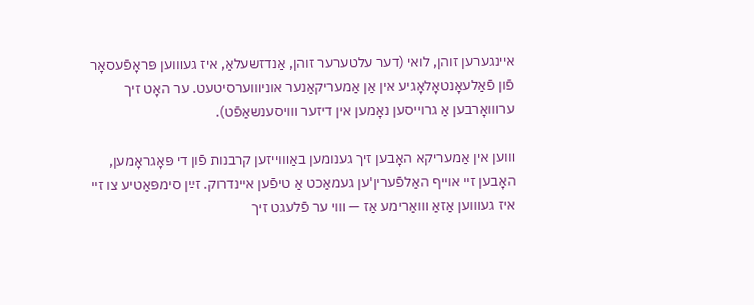איינגערען זוהן, לואי (דער עלטערער זוהן, אַנדזשעלאַ, איז געװוען פּראָפֿעסאָר פֿון פֿאַלעאָנטאָלאָגיע אין אַן אַמעריקאַנער אוניװוערסיטעט. ער האָט זיך ערװואָרבען אַ גרױיסען נאָמען אין דיזער װויסענשאַפֿט).

װוען אין אַמעריקא האָבען זיך גענומען באַװוייזען קרבנות פֿון די פּאָגראָמען, האָבען זיי אױיף האַלפֿערין'ען געמאַכט אַ טיפֿען איינדרוק. זײַן סימפּאַטיע צו זיי איז געװוען אַזאַ װואַרימע אַז — װוי ער פֿלעגט זיך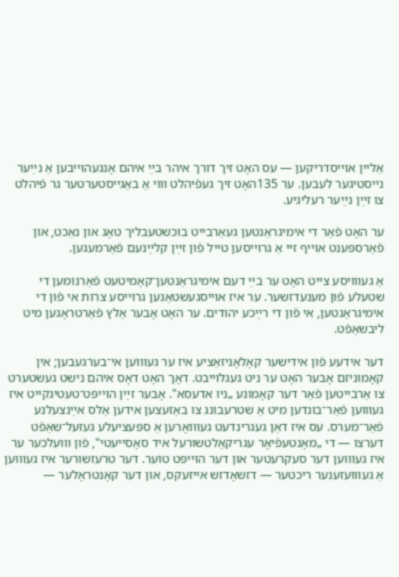אַליין אױיסדריקען — עס האָט זיך דורך איהר בײַ איהם אָנגעהױיבען אַ נײַער נײסטיגער לעבען. ער 135האָט זיך געפֿיהלט װוי אַ באַגייסטערטער גר פֿיהלט צו זײַן נײַער רעליגיע.

ער האָט פֿאַר די אימיגראַנטען געאַרבייט בוכשטעבליך טאָג און נאַכט, און פֿאַרספּענט אױיף זיי אַ גרױיסען טייל פֿון זײַן קלײַנעם פֿאַרמעגען.

אַ געװויסע צייט האָט ער בײַ דעם אימיגראַנטען־קאָמיטעט פֿאַרנומען די שטעלע פֿון מענעדזשער. ער איז אױיסגעשטאַנען גרױיסע צרות אי פֿון די אימיגראַנטען, אי פֿון די רײַכע יהודים. ער האָט אָבער אַלץ פֿאַרטראָגען מיט ליבשאַפֿט.

דער אידעע פֿון אידישער קאָלאָניזאַציע איז ער געװוען אי־בערגעבען; אין קאָמוניזם אָבער האָט ער ניט געגלױיבט. דאָך האָט דאָס איהם נישט געשטערט צו אַרבייטען פֿאַר דער קאָמונע „ניו אדעסא". אָבער זײַן הױיפּט־טעטיגקייט איז געװוען פֿאַר־בונדען מיט אַ שטרעבונג צו באַזעצען אידען אַלס אײַנצעלנע פֿאַר־מערס. עס איז דאַן געגרינדעט געװואָרען אַ ספּעציעלע געזעל־שאַפֿט דערצו — די „מאָנטעפֿיאָר עגריקאַלטשורעל איד סאָסייעטי", פֿון װועלכער ער איז געװוען דער סעקרעטער און דער הױיפּט טוער. דער טרעזשורער איז געװוען אַ געװועזענער ריכטער — דזשאָדזש אייזעקס, און דער קאָנטראָלער —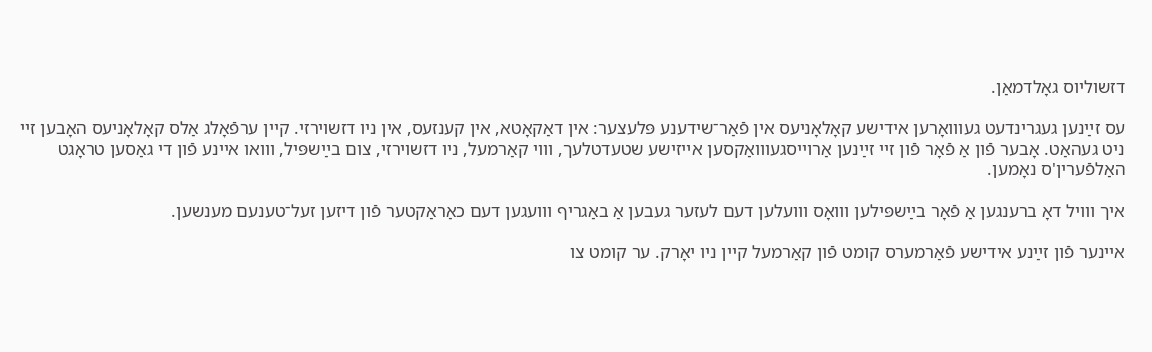דזשוליוס גאָלדמאַן.

עס זײַנען געגרינדעט געװואָרען אידישע קאָלאָניעס אין פֿאַר־שידענע פּלעצער: אין דאַקאָטא, אין קענזעס, אין ניו דזשוירזי. קיין ערפֿאָלג אַלס קאָלאָניעס האָבען זיי ניט געהאַט. אָבער פֿון אַ פֿאָר פֿון זיי זײַנען אַרױיסגעװואַקסען אײזישע שטעדטלעך, װוי קאַרמעל, ניו דזשוירזי, צום בײַשפּיל, װואו איינע פֿון די גאַסען טראָגט האַלפֿערין'ס נאָמען.

איך װויל דאָ ברענגען אַ פֿאָר בײַשפּילען װואָס װועלען דעם לעזער געבען אַ באַגריף װועגען דעם כאַראַקטער פֿון דיזען זעל־טענעם מענשען.

איינער פֿון זײַנע אידישע פֿאַרמערס קומט פֿון קאַרמעל קיין ניו יאָרק. ער קומט צו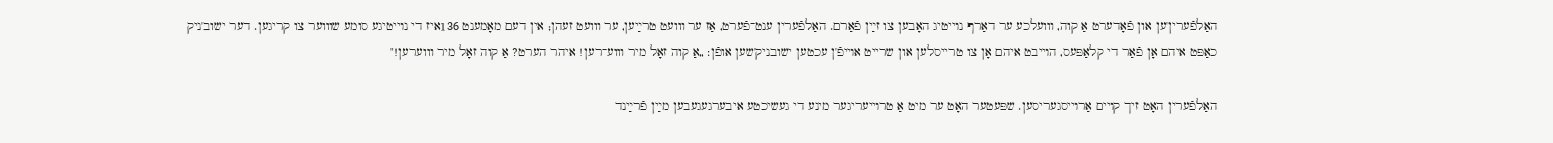האַלפֿערין'ען און פֿאָדערט אַ קוה, װועלכע ער דאַרף נױיטיג האָבען צו זײַן פֿאַרם. האַלפֿערין ענט־פֿערט, אַז ער װועט טרײַען, ער װועט זעהן; אין דעם מאָמענט 136איז די נױיטיגע סומע שװוער צו קריגען. דער ישוב'ניק כאַפּט איהם אָן פֿאַר די קלאַפּעס, הױיבט איהם אָן צו טרייסלען און שרייט אױיפֿ'ן עכטען ישובניק'שען אופֿן: „אַ קוה זאָל מיר װוע־רען! איהר הערט? אַ קוה זאָל מיר װוערען!"

האַלפֿערין האָט זיך קױים אַרױיסגעריסען. שפּעטער האָט ער מיט אַ טרױיעריגער מינע די געשיכטע איבערגעגעבען מײַן פֿרײַנד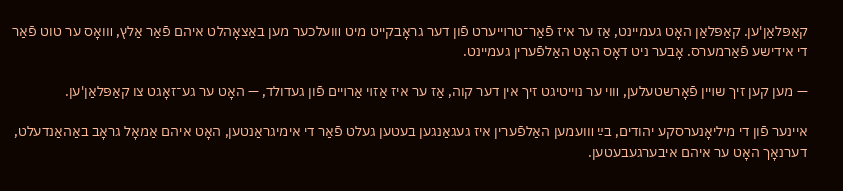קאַפּלאַן'ען. קאַפּלאַן האָט געמיינט, אַז ער איז פֿאַר־טרױיערט פֿון דער גראָבקייט מיט װועלכער מען באַצאָהלט איהם פֿאַר אַלץ, װואָס ער טוט פֿאַר די אידישע פֿאַרמערס. אָבער ניט דאָס האָט האַלפֿערין געמיינט.

— מען קען זיך שױין פֿאָרשטעלען, װוי ער נױיטיגט זיך אין דער קוה, אַז ער איז אַזױ אַרױים פֿון געדולד, — האָט ער גע־זאָגט צו קאַפּלאַן'ען.

איינער פֿון די מיליאָנערסקע יהודים, בײַ װועמען האַלפֿערין איז געגאַנגען בעטען געלט פֿאַר די אימיגראַנטען, האָט איהם אַמאָל גראָב באַהאַנדעלט, דערנאָך האָט ער איהם איבערגעבעטען.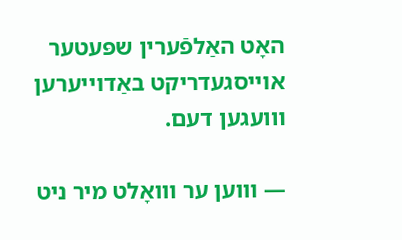האָט האַלפֿערין שפּעטער אױיסגעדריקט באַדױיערען װועגען דעם.

— װוען ער װואָלט מיר ניט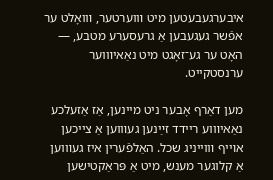איבערגעבעטען מיט װוערטער, װואָלט ער אפֿשר געגעבען אַ גרעסערע מטבע, — האָט ער גע־זאָגט מיט נאַאיװוער ערנסטקייט.

מען דאַרף אָבער ניט מיינען, אַז אַזעלכע נאַאיװוע ריידד זײַנען געװוען אַ צייכען אױיף װוייניג שכל. האַלפֿערין איז געװוען אַ קלוגער מענש, מיט אַ פּראַקטישען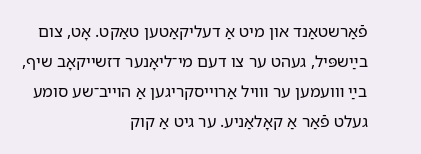פֿאַרשטאַנד און מיט אַ דעליקאַטען טאַקט. אָט, צום בײַשפּיל, געהט ער צו דעם מי־ליאָנער דזשייקאָב שיף, בײַ װועמען ער װויל אַרױיסקריגען אַ הױיב־שע סומע געלט פֿאַר אַ קאָלאַניע. ער גיט אַ קוק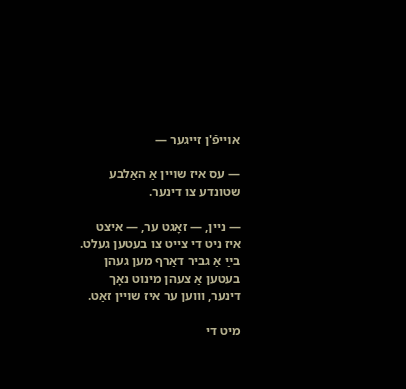אױיפֿ'ן זייגער —

— עס איז שױין אַ האַלבע שטונדע צו דינער.

— ניין, — זאָגט ער, — איצט איז ניט די צייט צו בעטען געלט. בײַ אַ גביר דאַרף מען געהן בעטען אַ צעהן מינוט נאָך דינער, װוען ער איז שױין זאַט.

מיט די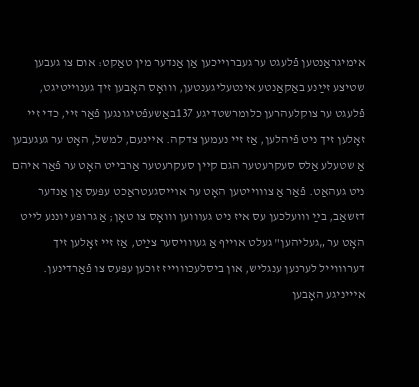אימיגראַנטען פֿלעגט ער געברױיכען אַן אַנדער מין טאַקט: אום צו געבען שטיצע זײַנע באַקאַנטע אינטעליגענטען, װואָס האָבען זיך גענױיטיגט, פֿלעגט ער צוקלעהרען כלומרשטדיגע 137באַשעפֿטיגונגען פֿאַר זיי, כדי זיי זאָלען זיך ניט פֿיהלען, אַז זיי נעמען צדקה. אײנעם, למשל, האָט ער געגעבען אַ שטעלע אַלס סעקרעטער הגם קײן סעקרעטער אַרבייט האָט ער פֿאַר איהם ניט געהאַט. פֿאַר אַ צװוייטען האָט ער אױיסגעטראַכט עפּעס אַן אַנדער דזשאַב, בײַ װועלכען עס איז ניט געװוען װואָס צו טאָן; אַ גרופּע יוננע לײט האָט ער „געליהען" געלט אױיף אַ געװויסער צײַט, אַז זיי זאָלען זיך דערװוייל לערנען ענגליש, און ביסלעכװוייז זוכען עפּעס צו פֿאַרדינען. אײיניגע האָבען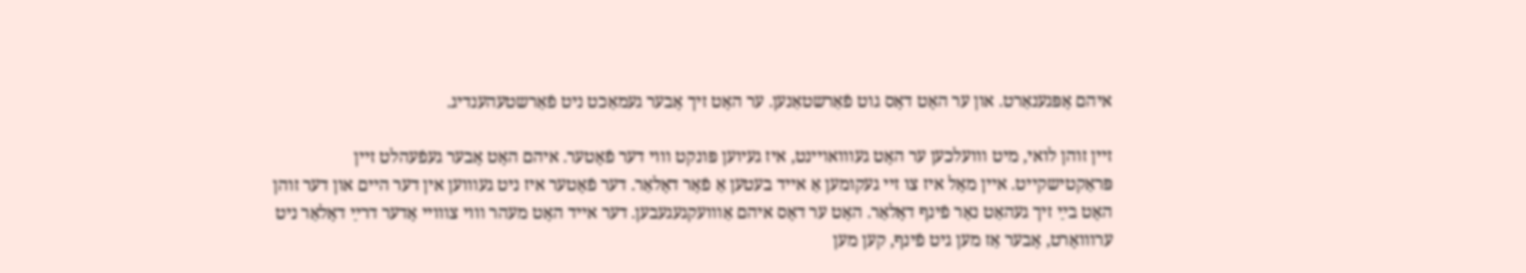איהם אָפּגענאַרט. און ער האָט דאָס גוט פֿאַרשטאַנען. ער האָט זיך אָבער געמאַכט ניט פֿאַרשטעהענדיג.

זײן זוהן לואי, מיט װועלכען ער האָט געװואױינט, איז געיוען פּונקט װוי דער פֿאָטער. איהם האָט אָבער געפֿעהלט זײן פּראַקטישקייט. אײן מאָל איז צו זיי געקומען אַ אײד בעטען אַ פֿאָר דאָלאַר. דער פֿאָטער איז ניט געװוען אין דער הײם און דער זוהן האָט בײַ זיך געהאַט נאָר פֿינף דאָלאַר. האָט ער דאָס איהם אַװועקגעגעבען. דער אײד האָט מעהר װוי צװויי אָדער דרײַ דאָלאַר ניט ערװואָרט, אָבער אַז מען גיט פֿינף, קען מען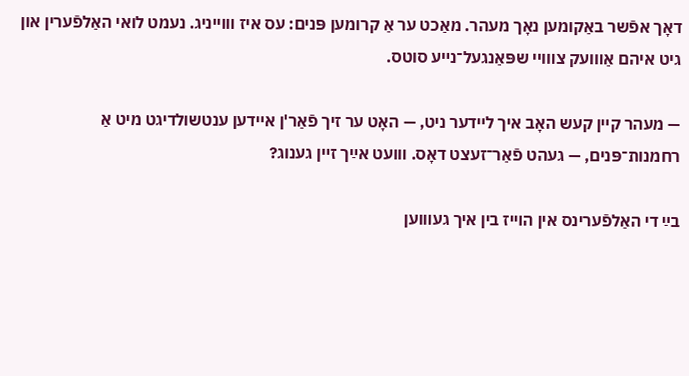דאָך אפֿשר באַקומען נאָך מעהר. מאַכט ער אַ קרומען פּנים: עס איז װוייניג. נעמט לואי האַלפֿערין און גיט איהם אַװועק צװויי שפּאַנגעל־נײע סוטס.

— מעהר קײן קעש האָב איך לײדער ניט, — האָט ער זיך פֿאַר'ן אײדען ענטשולדיגט מיט אַ רחמנות־פּנים, — געהט פֿאַר־זעצט דאָס. װועט אײַך זײן גענוג?

בײַ די האַלפֿערינס אין הױיז בין איך געװוען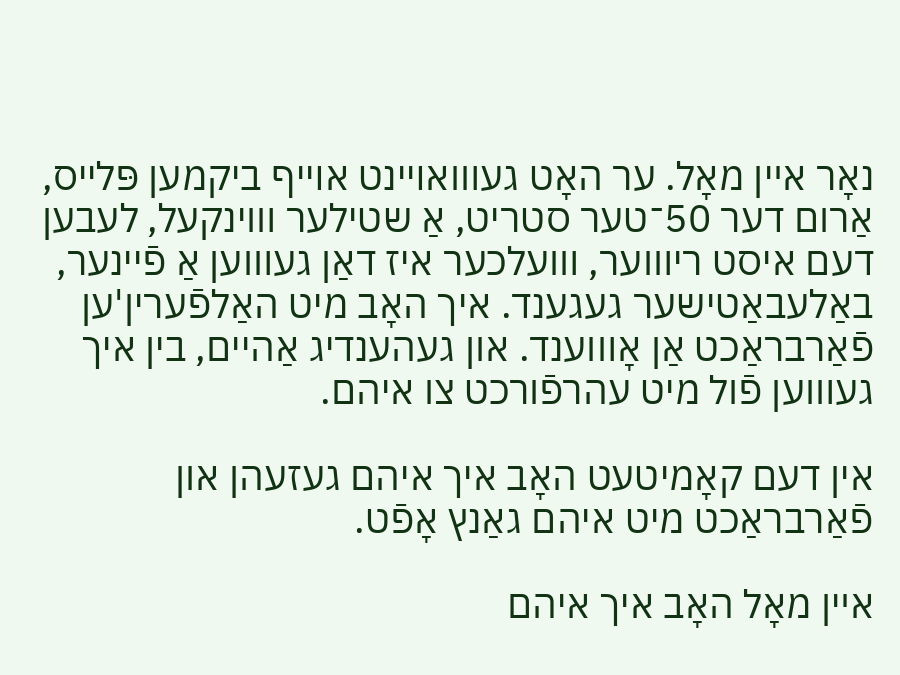נאָר אײן מאָל. ער האָט געװואױינט אױיף ביקמען פּלייס, אַרום דער 50־טער סטריט, אַ שטילער װוינקעל, לעבען דעם איסט ריװוער, װועלכער איז דאַן געװוען אַ פֿיינער, באַלעבאַטישער געגענד. איך האָב מיט האַלפֿערין'ען פֿאַרבראַכט אַן אָװוענד. און געהענדיג אַהיים, בין איך געװוען פֿול מיט עהרפֿורכט צו איהם.

אין דעם קאָמיטעט האָב איך איהם געזעהן און פֿאַרבראַכט מיט איהם גאַנץ אָפֿט.

אײן מאָל האָב איך איהם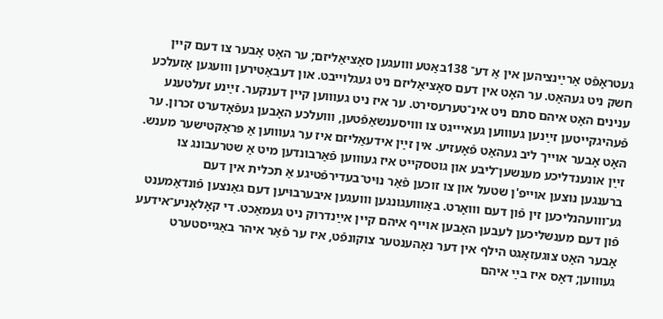געטראָפֿט אַרײַנציהען אין אַ דע־ 138באַטע װועגען סאָציאַליזם; ער האָט אָבער צו דעם קײן חשק ניט געהאַט. ער האָט אין דעם סאָציאַליזם ניט געגלױיבט. און דעבאַטירען װועגען אַזעלכע ענינים האָט איהם סתם ניט אינ־טערעסירט. ער איז ניט געװוען קײן דענקער. זײַנע זעלטענע פֿעהיגקײטען זײַנען געװוען געאײיגט צו װויסענשאַפֿטען, װועלכע האָבען געפֿאָדערט זכרון. ער האָט אָבער אױיך ליב געהאַט פֿאָעזיע. אין זײַן אידעאַליזם איז ער געװוען אַ פּראַקטישער מענש. זײַן אונענדליכע מענשען־ליבע און גוטסקייט איז געװוען פֿאַרבונדען מיט אַ שטרעבונג צו ברענגען נוצען אױיפ'ן שטעל און צו זוכען פֿאַר נוּיט־בעדירפֿטיגע אַ תכלית אין דעם גע־װועהנליכען זין פֿון דעם װואָרט. באַװועגונגען װועגען איבערבוּיען דעם גאַנצען פֿונדאַמענט פֿון דעם מענשליכען לעבען האָבען אױיף איהם קײן אײַנדרוק ניט געמאַכט. די קאָלאָניע־אידעע אָבער האָט צוגעזאָגט הילף אין דער נאָהענטער צוקונפֿט, איז ער פֿאַר איהר באַגייסטערט געװוען; דאָס איז בײַ איהם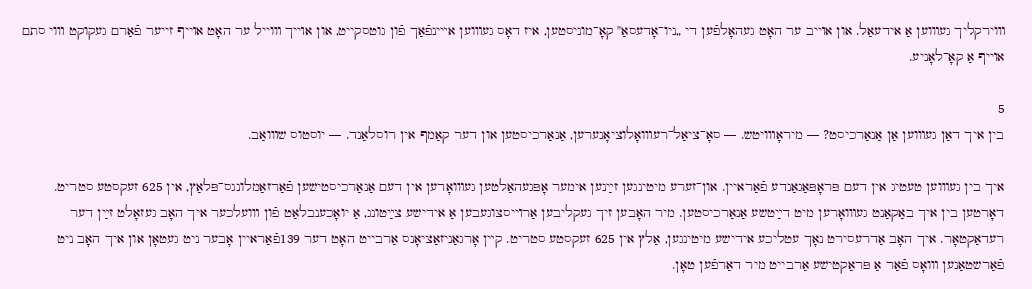װוירקליך געװוען אַ אידעאַל. און אױיב ער האָט געהאָלפֿען די „ניו־אָדעסאַ" קאָ־מוניסטען, איז דאָס געװוען אײינפֿאַך פֿון גוטסקייט, און אױיך װוייל ער האָט אױיף זייער פֿאַרם געקוקט װוי סתם אױיף אַ קאָ־לאָניע.

5
בין איך דאַן געװוען אַן אַנאַרכיסט? — מיראָװויטש. — סאָ־ציאַל־רעװואָלוציאָנערען, אַנאַרכיסטען און דער קאַמף אין רוסלאַנד. — יוסטוס שװואַב.

איך בין געװוען טעטיג אין דעם פּראָפּאַגאַנדע פֿאַראיין. און־זערע מיטינגען זײַנען אימער אָפּגעהאַלטען געװואָרען אין דעם אַנאַרכיסטישען פֿאַרזאַמלונגס־פּלאַץ, אין 625 זעקסטע סטריט. דאָרטען בין איך באַקאַנט געװואָרען מיט דײַטשע אַנאַרכיסטען. מיר האָבען זיך געקליבען אַרױיסצוגעבען אַ אידישע צײַטונג, אַ יואָכענבלאַט פֿון װועלכער איך האָב געזאָלט זײַן דער רעדאַקטאָר. איך האָב אַדרעסירט נאָך עטליכע אידישע מיטינגען, אַלץ אין 625 זעקסטע סטריט. קײן אָרגאַניזאַציאָנס אַרבייט האָט דער 139פֿאַראיין אָבער ניט געטאָן און איך האָב ניט פֿאַרשטאַנען װואָס פֿאַר אַ פּראַקטישע אַרבייט מיר דאַרפֿען טאָן.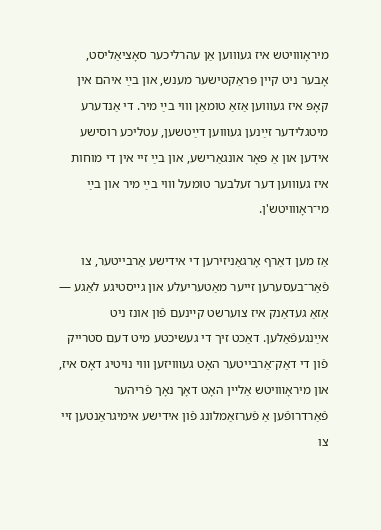מיראָװויטש איז געװוען אַן עהרליכער סאָציאַליסט, אָבער ניט קײן פּראַקטישער מענש, און בײַ איהם אין קאָפּ איז געװוען אַזאַ טומאַן װוי בײַ מיר. די אַנדערע מיטגלידער זײַנען געװוען דײַטשען, עטליכע רוסישע אידען און אַ פּאָר אונגאַרישע, און בײַ זיי אין די מוחות איז געװוען דער זעלבער טומעל װוי בײַ מיר און בײַ מי־ראָװויטש'ן.

אַז מען דאַרף אָרגאַניזירען די אידישע אַרבייטער, צו פֿאַר־בעסערען זייער מאַטעריעלע און גײסטיגע לאַגע — אַזאַ געדאַנק איז צוערשט קײנעם פֿון אונז ניט אײַנגעפֿאַלען. דאַכט זיך די געשיכטע מיט דעם סטרייק פֿון די דאַק־אַרבייטער האָט געװויזען װוי נוּיטיג דאָס איז, און מיראָװויטש אַלײן האָט דאָך נאָך פֿריהער פֿאַרדרופֿען אַ פֿערזאַמלונג פֿון אידישע אימיגראַנטען זיי צו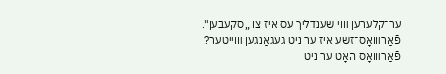ער־קלערען װוי שענדליך עס איז צו „סקעבען". פֿאַרװואָס־זשע איז ער ניט געגאַנגען װוייטער? פֿאַרװואָס האָט ער ניט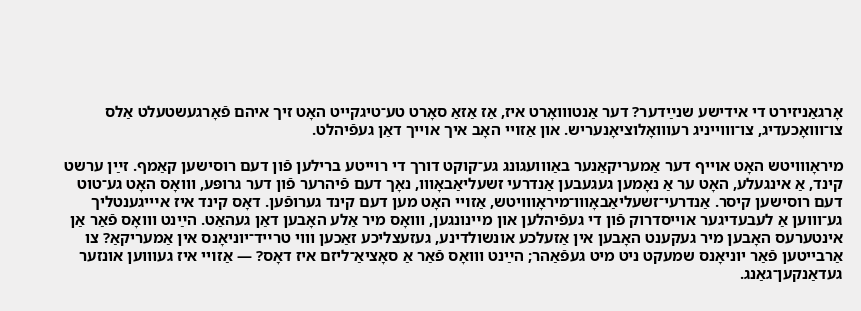אָרגאַניזירט די אידישע שנײַדער? דער אַנטװואָרט איז, אַז אַזאַ סאָרט טע־טיגקייט האָט זיך איהם פֿאָרגעשטעלט אַלס צו־װואָכעדיג, צו־װוייניג רעװואָלוציאָנעריש. און אַזױי האָב איך אױיך דאַן געפֿיהלט.

מיראָװויטש האָט אױיף דער אַמעריקאַנער באַװועגונג גע־קוקט דורך די רױיטע ברילען פֿון דעם רוסישען קאַמף. זײַן ערשט קינד, אַ אינגעלע, האָט ער אַ נאָמען געגעבען אַנדרעי זשעליאַבאָװו, נאָך דעם פֿיהרער פֿון דער גרופּע, װואָס האָט גע־טוט דעם רוסישען קיסר. אַנדרעי־זשעליאַבאָװו־מיראָװויטש, אַזױי האָט מען דעם קינד גערופֿען. דאָס קינד איז אײיגענטליך גע־װוען אַ לעבעדיגער אױיסדרוק פֿון די געפֿיהלען און מײנונגען, װואָס מיר אַלע האָבען דאַן געהאַט. הײַנט װואָס פֿאַר אַן אינטערעס האָבען מיר געקענט האָבען אין אַזעלכע אונשולדינע, געזעצליכע זאַכען װוי טרײד־יוניאָנס אין אַמעריקאַ? צו אַרבייטען פֿאַר יוניאָנס שמעקט ניט מיט געפֿאַהר; הײַנט װואָס פֿאַר אַ סאָציאַ־ליזם איז דאָס? — אַזױי איז געװוען אונזער געדאַנקען־גאַנג.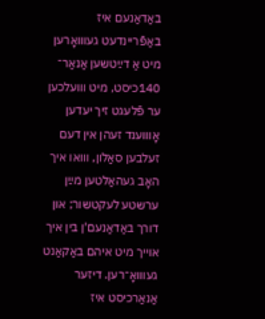באַדאַנעם איז באַפֿריינדעט געװואָרען מיט אַ דײַטשען אַנאַר־ 140כיסט, מיט װועלכען ער פֿלעגט זיך יעדען אָװוענד זעהן אין דעם זעלבען סאַלון, װואו איך האָב געהאַלטען מײַן ערשטע לעקטשור; און דורך באַדאַנעם'ן בין איך אױיך מיט איהם באַקאַנט געװואָ־רען. דיזער אַנאַרכיסט איז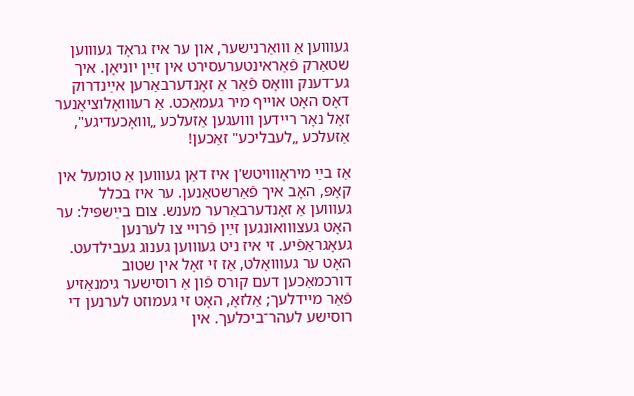געװוען אַ װואַרנישער, און ער איז גראָד געװוען שטאַרק פֿאַראינטערעסירט אין זײַן יוניאָן. איך גע־דענק װואָס פֿאַר אַ זאָנדערבאַרען אײַנדרוק דאָס האָט אױיף מיר געמאַכט. אַ רעװואָלוציאָנער זאָל נאָר רײדען װועגען אַזעלכע „װואָכעדיגע", אַזעלכע „לעבליכע" זאַכען!

אַז בײַ מיראָװויטש'ן איז דאַן געװוען אַ טומעל אין קאָפּ, האָב איך פֿאַרשטאַנען. ער איז בכלל געװוען אַ זאָנדערבאַרער מענש. צום בײַשפּיל: ער האָט געצװואוּנגען זײַן פֿרױי צו לערנען געאָגראַפֿיע. זי איז ניט געװוען גענוג געבילדעט. האָט ער געװואָלט, אַז זי זאָל אין שטוב דורכמאַכען דעם קורס פֿון אַ רוסישער גימנאַזיע פֿאַר מײדלעך; אַלזאָ, האָט זי געמוזט לערנען די רוסישע לעהר־ביכלעך. אין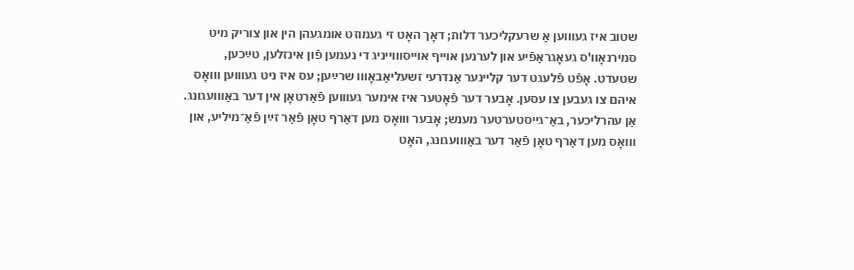שטוב איז געװוען אַ שרעקליכער דלות; דאָך האָט זי געמוזט אומגעהן הין און צוריק מיט סמירנאָוו'ס געאָגראַפֿיע און לערנען אױיף אױיסװוייניג די נעמען פֿון אינזלען, טײַכען, שטעדט. אָפֿט פֿלעגט דער קלײנער אַנדרעי זשעליאַבאָװו שרײַען; עס איז ניט געװוען װואָס איהם צו געבען צו עסען. אָבער דער פֿאָטער איז אימער געװוען פֿאַרטאָן אין דער באַװועגונג. אַן עהרליכער, באַ־גײסטערטער מענש; אָבער װואָס מען דאַרף טאָן פֿאַר זײַן פֿאַ־מיליע, און װואָס מען דאַרף טאָן פֿאַר דער באַװועגונג, האָט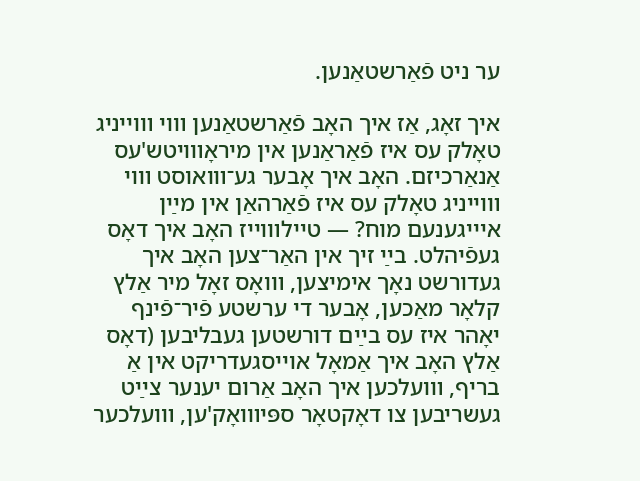ער ניט פֿאַרשטאַנען.

איך זאָג, אַז איך האָב פֿאַרשטאַנען װוי װוייניג טאָלק עס איז פֿאַראַנען אין מיראָװויטש'עס אַנאַרכיזם. האָב איך אָבער גע־װואוסט װוי װוייניג טאָלק עס איז פֿאַרהאַן אין מײַן אײיגענעם מוח? — טײלװוייז האָב איך דאָס געפֿיהלט. בײַ זיך אין האַר־צען האָב איך געדורשט נאָך אימיצען, װואָס זאָל מיר אַלץ קלאָר מאַכען, אָבער די ערשטע פֿיר־פֿינף יאָהר איז עס בײַם דורשטען געבליבען (דאָס אַלץ האָב איך אַמאָל אױיסגעדריקט אין אַ בריף, װועלכען איך האָב אַרום יענער צײַט געשריבען צו דאָקטאָר ספּיװואָק'ען, װועלכער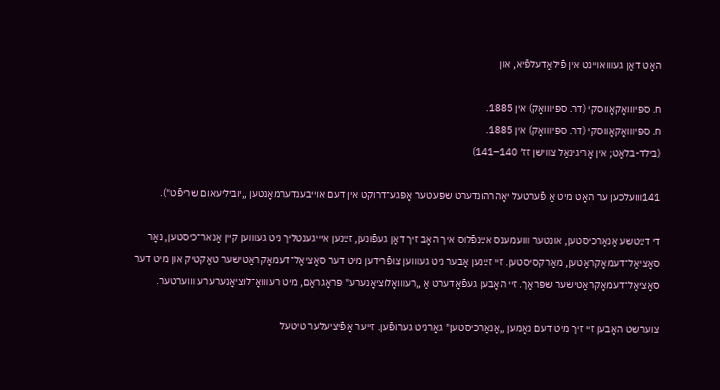האָט דאַן געװואױינט אין פֿילאַדעלפֿיא, און

ח. ספּיװואָקאָווסקי (דר. ספּיװואָק) אין 1885.
ח. ספּיװואָקאָווסקי (דר. ספּיװואָק) אין 1885.
(בילד-בלאַט; אין אָריגינאַל צװישן זז׳ 140–141)

141װועלכען ער האָט מיט אַ פֿערטעל יאָהרהונדערט שפּעטער אָפּגע־דרוקט אין דעם אױיבענדערמאָנטען „יוביליעאום שריפֿט").

די דײַטשע אַנאַרכיסטען, אונטער װועמענס אײַנפֿלוס איך האָב זיך דאַן געפֿונען, זײַנען אײיגענטליך ניט געװוען קײן אַנאר־כיסטען, נאָר סאָציאַל־דעמאָקראַטען, מאַרקסיסטען. זיי זײַנען אָבער ניט געװוען צופֿרידען מיט דער סאָציאַל־דעמאָקראַטישער טאַקטיק און מיט דער סאָציאַל־דעמאָקראַטישער שפּראַך. זיי האָבען געפֿאָדערט אַ „רעװואָלוציאָנערע" פּראָגראַם, מיט רעװואָ־לוציאָנערערע װוערטער.

צוערשט האָבען זיי זיך מיט דעם נאָמען „אַנאַרכיסטען" גאָרניט גערופֿען. זייער אָפֿיציעלער טיטעל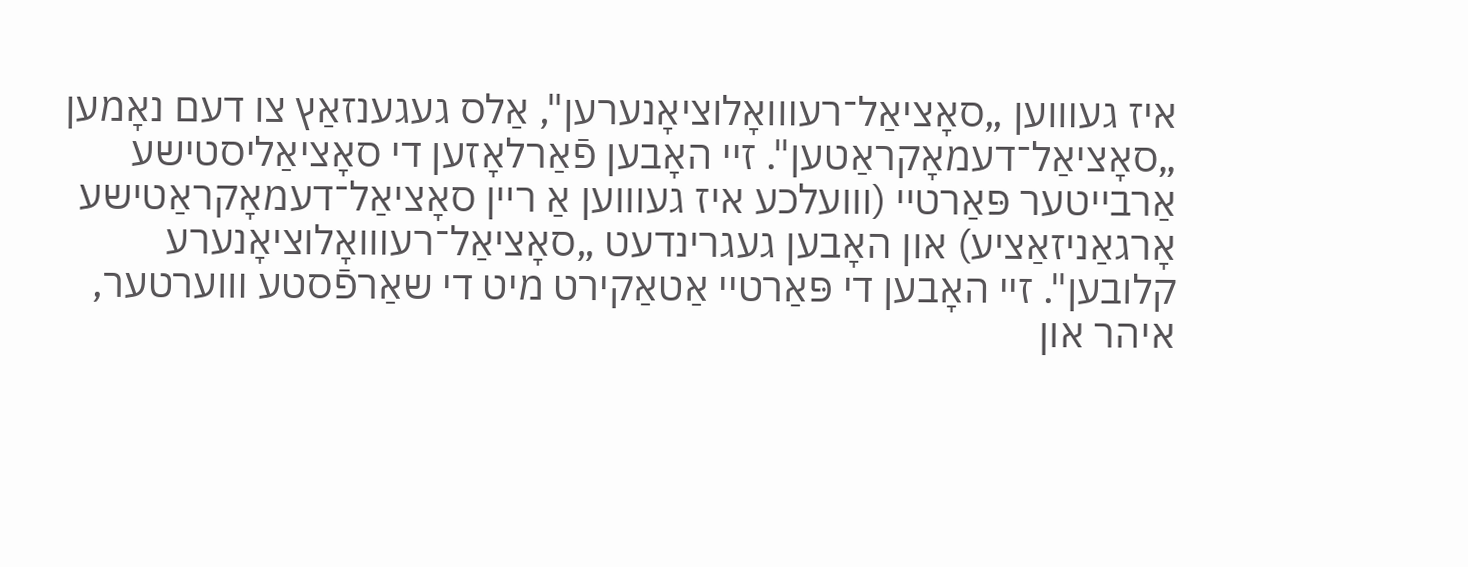איז געװוען „סאָציאַל־רעװואָלוציאָנערען", אַלס געגענזאַץ צו דעם נאָמען „סאָציאַל־דעמאָקראַטען". זיי האָבען פֿאַרלאָזען די סאָציאַליסטישע אַרבייטער פּאַרטיי (װועלכע איז געװוען אַ רײן סאָציאַל־דעמאָקראַטישע אָרגאַניזאַציע) און האָבען געגרינדעט „סאָציאַל־רעװואָלוציאָנערע קלובען". זיי האָבען די פּאַרטיי אַטאַקירט מיט די שאַרפֿסטע װוערטער, איהר און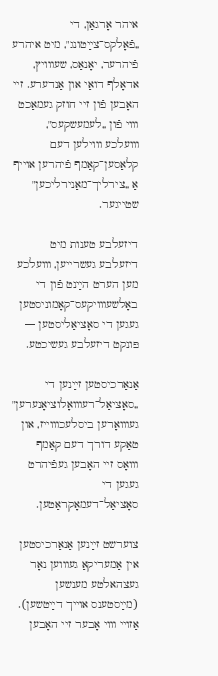איהר אָרגאַן, די „פֿאָלקס־צײַטונג", מיט איהרע פֿיהרער, יאָנאַס, שעװויץ, אדאָלף דואַי און אַנדערע. זיי האָבען פֿון זיי חוזק געמאַכט װוי פֿון „לעמעשקעס", װועלכע װוילען דעם קלאַסען־קאַמף פֿיהרען אױיף אַ „צירליך־מאַנירליכען" שטייגער.

דיזעלבע טענות מיט דיזעלבע געשרייען, װועלכע מען הערט הײַנט פֿון די באָלשעװויקעס־קאָמוניסטען געגען די סאָציאַליסטען — פּונקט דיזעלבע געשיכטע.

אַנאַרכיסטען זײַנען די „סאָציאַל־רעװואָלוציאָנערען" געװואָרען ביסלעכװוייז, און טאַקע דורך דעם קאַמף װואָס זיי האָבען געפֿיהרט געגען די סאָציאַל־דעמאָקראַטען.

צוערשט זײַנען אַנאַרכיסטען אין אַמעריקאַ געװוען נאָר געצהאלטע מענשען (מײַסטענס אױיך דײַטשען). אַזױי װוי אָבער זיי האָבען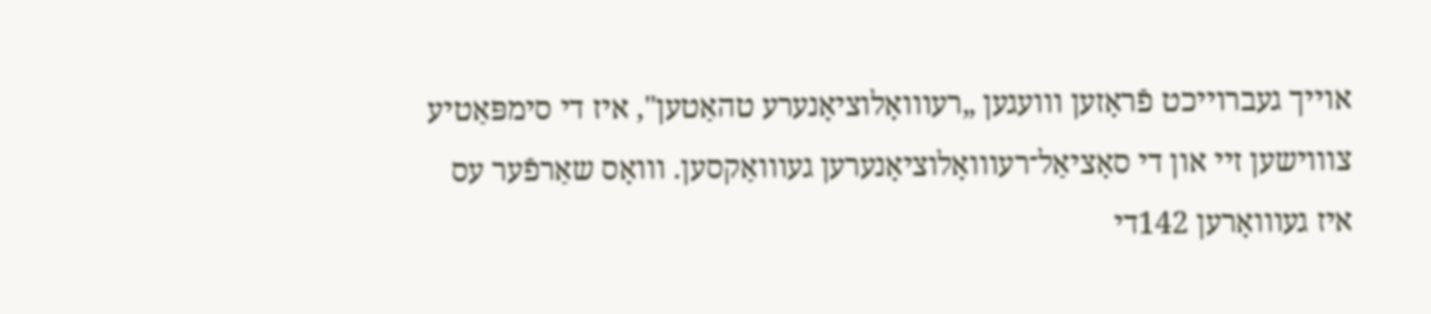אױיך געברױיכט פֿראָזען װועגען „רעװואָלוציאָנערע טהאַטען", איז די סימפּאַטיע צװוישען זיי און די סאָציאַל־רעװואָלוציאָנערען געװואַקסען. װואָס שאַרפֿער עס איז געװואָרען 142די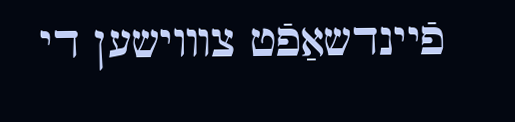פֿיינדשאַפֿט צװוישען די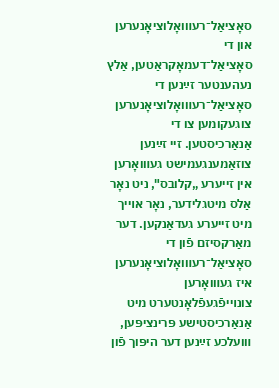סאָציאַל־רעװואָלוציאָנערען און די סאָציאַל־דעמאָקראַטען, אַלץ נעהענטער זײַנען די סאָציאַל־רעװואָלוציאָנערען צוגעקומען צו די אַנאַרכיסטען. זיי זײַנען צוזאַמענגעמישט געװואָרען אין זייערע „קלובס", ניט נאָר אַלס מיטגלידער, נאָר אױיך מיט זייערע געדאַנקען. דער מאַרקסיזם פֿון די סאָציאַל־רעװואָלוציאָנערען איז געװואָרען צונױיפֿגעפֿלאָנטערט מיט אַנאַרכיסטישע פּרינציפּען, װועלכע זײַנען דער היפּוך פֿון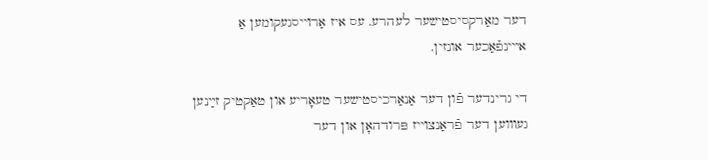דער מאַרקסיסטישער לעהרע. עס איז אַרױיסגעקומען אַ אײינפֿאַכער אונזין.

די גרינדער פֿון דער אַנאַרכיסטישער טעאָריע און טאַקטיק זײַנען געװוען דער פֿראַנצױיז פּרודהאָן און דער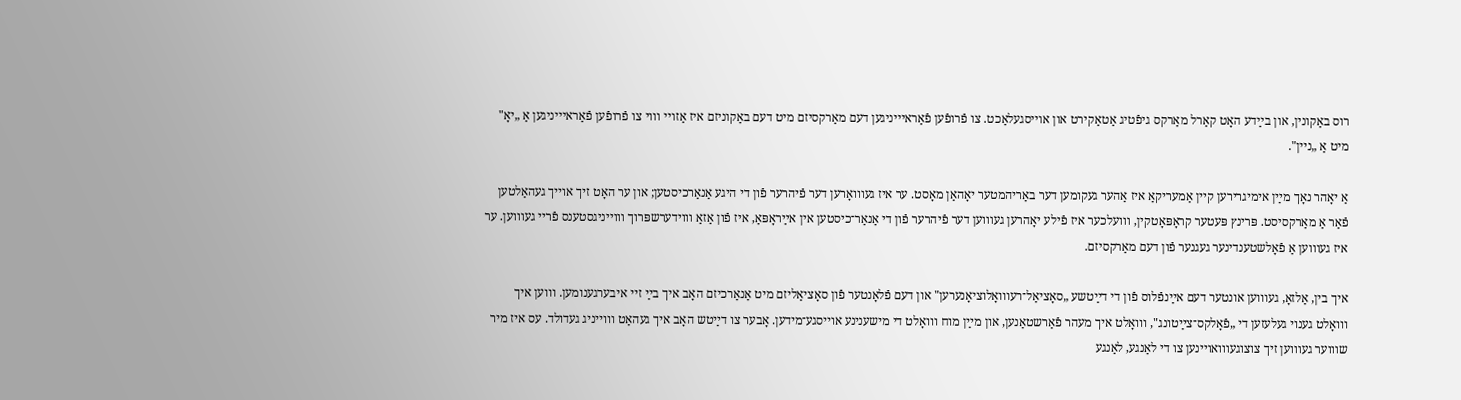רוס באַקונין, און בײַדע האָט קאַרל מאַרקס גיפֿטיג אַטאַקירט און אױיסגעלאַכט. צו פֿרופֿען פֿאַראײיניגען דעם מאַרקסיזם מיט דעם באַקוניזם איז אַזױי װוי צו פֿרופֿען פֿאַראײיניגען אַ „יאָ" מיט אַ „ניין".

אַ יאָהר נאָך מײַן אימיגרירען קײן אַמעריקאַ איז אַהער געקומען דער באַריהמטער יאָהאַן מאָסט. ער איז געװואָרען דער פֿיהרער פֿון די היגע אַנאַרכיסטען; און ער האָט זיך אױיך געהאַלטען פֿאַר אַ מאַרקסיסט. פּרינץ פּעטער קראָפּאָטקין, װועלכער איז פֿילע יאָהרען געװוען דער פֿיהרער פֿון די אַנאַר־כיסטען אין אײַראָפּאַ, איז פֿון אַזאַ װוידערשפּרוך װוייניגסטענס פֿריי געװוען. ער איז געװוען אַ פֿאָלשטענדינער געגנער פֿון דעם מאַרקסיזם.

איך בין, אַלזאָ, געװוען אונטער דעם אײַנפֿלוס פֿון די דײַטשע „סאָציאַל־רעװואָלוציאָנערען" און דעם פֿלאָנטער פֿון סאָציאַליזם מיט אַנאַרכיזם האָב איך בײַ זיי איבערגענומען. װוען איך װואָלט גענוי געלעזען די „פֿאָלקס־צײַטונג", װואָלט איך מעהר פֿאַרשטאַנען, און מײַן מוח װואָלט די מישענינע אױיסגע־מידען. אָבער צו דײַטש האָב איך געהאַט װוייניג געדולד. עס איז מיר שװוער געװוען זיך צוצוגעװואױינען צו די לאַנגע, לאַנגע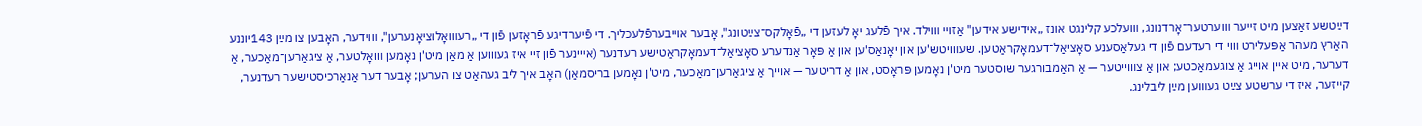דײַטשע זאַצען מיט זייער װוערטער־אָרדנונג, װועלכע קלינגט אונז „אידישע אידען" אַזױי װוילד. איך פֿלעג יאָ לעזען די „פֿאָלקס־צײַטונג", אָבער אױיבערפֿלעכליך. די פֿיערדיגע פֿראָזען פֿון די „רעװואָלוציאָנערען", װוידער, האָבען צו מײַן 143יוננע האַרץ מעהר אַפּעלירט װוי די רעדעם פֿון די געלאַסענע סאָציאַל־דעמאָקראַטען. שעװויטש'ען און יאָנאַס'ען און אַ פּאָר אַנדערע סאָציאַל־דעמאָקראַטישע רעדנער (אײינער פֿון זיי איז געװוען אַ מאַן מיט'ן נאָמען װואָלטער, אַ ציגאַרען־מאַכער, אַ דערער, מיט אײן אױיג אַ צוגעמאַכטע; און אַ צװוייטער — אַ האַמבורגער שוסטער מיט'ן נאָמען פּראָסט, און אַ דריטער — אױיך אַ ציגאַרען־מאַכער, מיט'ן נאָמען בריסמאַן) האָב איך ליב געהאַט צו הערען; אָבער דער אַנאַרכיסטישער רעדנער, קײזער, איז די ערשטע צײַט געװוען מײַן ליבלינג.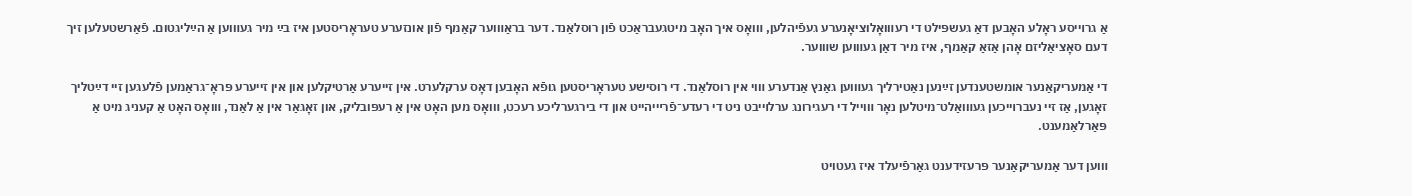אַ גרױיסע ראָלע האָבען דאַ געשפּילט די רעװואָלוציאָנערע געפֿיהלען, װואָס איך האָב מיטגעבראַכט פֿון רוסלאַנד. דער בראַװוער קאַמף פֿון אונזערע טעראָריסטען איז בײַ מיר געװוען אַ הײַליגטום. פֿאַרשטעלען זיך דעם סאָציאַליזם אָהן אַזאַ קאַמף, איז מיר דאַן געװוען שװוער.

די אַמעריקאַנער אומשטענדען זײַנען נאַטירליך געװוען גאַנץ אַנדערע װוי אין רוסלאַנד. די רוסישע טעראָריסטען גופֿא האָבען דאָס ערקלערט. אין זייערע אַרטיקלען און אין זייערע פּראָ־גראַמען פֿלעגען זיי דײַטליך זאָגען, אַז זיי נעברױיכען געװואַלט־מיטלען נאָר װוייל די רעגירונג ערלױיבט ניט די רעדע־פֿרײיהייט און די בירגערליכע רעכט, װואָס מען האָט אין אַ רעפּובליק, און זאָגאַר אין אַ לאַנד, װואָס האָט אַ קעניג מיט אַ פּאַרלאַמענט.

װוען דער אַמעריקאַנער פּרעזידענט גאַרפֿיעלד איז געטויט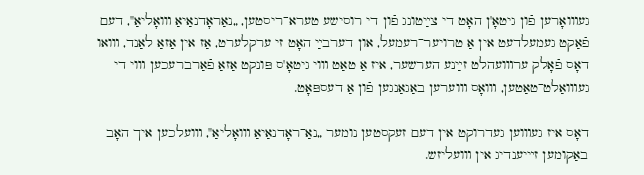געװואָרען פֿון גיטאָ'ן האָט די צײַטונג פֿון די רוסישע טערא־ריסטען, „נאַראָדנאַיאַ װואָליאַ", דעם פֿאַקט געמעלדעט אין אַ טרויער־רעמעל, און דערבײַ האָט זי ערקלערט, אַז אין אַזאַ לאַנד, װואו דאָס פֿאָלק ערװועהלט זײַנע הערשער, איז אַ טאַט װוי גיטאָ'ס פּונקט אַזאַ פֿאַרברעכען װוי די געװואַלט־טאַטען, װואָס װוערען באַגאַנגען פֿון אַ דעספּאָט.

דאָס איז געװוען געדרוקט אין דעם זעקסטען נומער „נאַ־ראָדנאַיאַ װואָליאַ", װועלכען איך האָב באַקומען זײיענדיג אין װועליזש.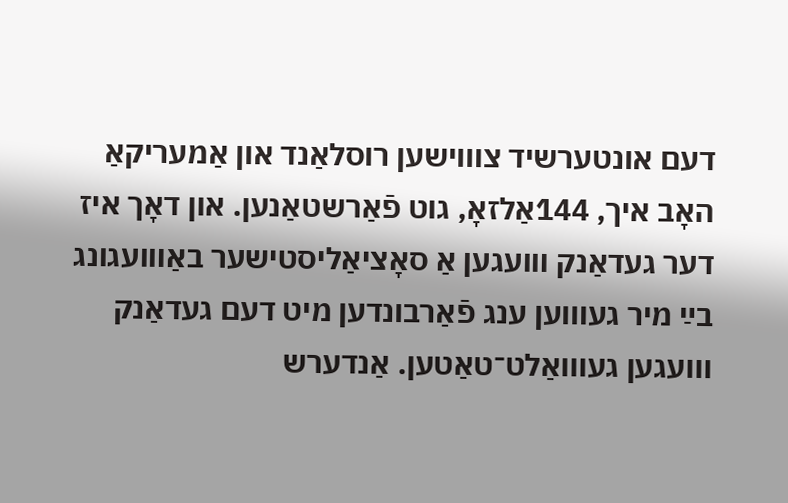דעם אונטערשיד צװוישען רוסלאַנד און אַמעריקאַ האָב איך, 144אַלזאָ, גוט פֿאַרשטאַנען. און דאָך איז דער געדאַנק װועגען אַ סאָציאַליסטישער באַװועגונג בײַ מיר געװוען ענג פֿאַרבונדען מיט דעם געדאַנק װועגען געװואַלט־טאַטען. אַנדערש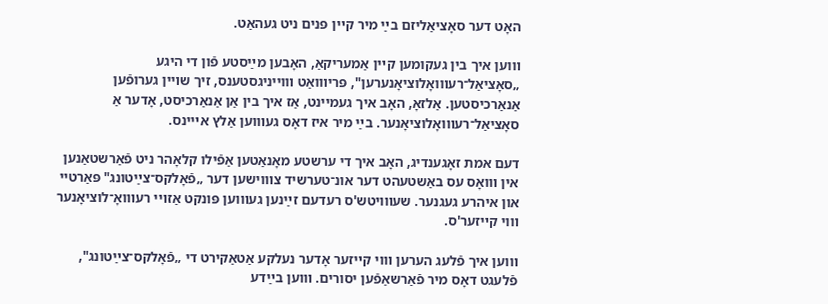האָט דער סאָציאַליזם בײַ מיר קײן פּנים ניט געהאַט.

װוען איך בין געקומען קײן אַמעריקאַ, האָבען מײַסטע פֿון די היגע „סאָציאַל־רעװואָלוציאָנערען", פּריװואַט װוייניגסטענס, זיך שױין גערופֿען אַנאַרכיסטען. אַלזאָ, האָב איך געמיינט, אַז איך בין אַן אַנאַרכיסט, אָדער אַ סאָציאַל־רעװואָלוציאָנער. בײַ מיר איז דאָס געװוען אַלץ אײינס.

דעם אמת זאָגענדיג, האָב איך די ערשטע מאָנאַטען אַפֿילו קלאָהר ניט פֿאַרשטאַנען אין װואָס עס באַשטעהט דער אונ־טערשיד צװוישען דער „פֿאָלקס־צײַטונג" פּאַרטיי און איהרע געגנער. שעװויטש'ס רעדעם זײַנען געװוען פּונקט אַזױי רעװואָ־לוציאָנער װוי קײזער'ס.

װוען איך פֿלעג הערען װוי קײזער אָדער נעלקע אַטאַקירט די „פֿאָלקס־צײַטונג", פֿלעגט דאָס מיר פֿאַרשאַפֿען יסורים. װוען בײַדע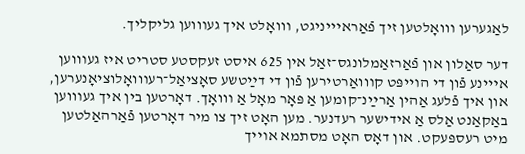לאַגערען װואָלטען זיך פֿאַראײיניגט, װואָלט איך געװוען גליקליך.

דער סאַלון און פֿאַרזאַמלונגס־זאַל אין 625 איסט זעקסטע סטריט איז געװוען אײינע פֿון די הױיפּט קװואַרטירען פֿון די דײַטשע סאָציאַל־רעװואָלוציאָנערען, און איך פֿלעג אַהין אַרײַנ־קומען אַ פּאָר מאָל אַ װואָך. דאָרטען בין איך געװוען באַקאַנט אַלס אַ אידישער רעדנער. מען האָט זיך צו מיר דאָרטען פֿאַרהאַלטען מיט רעספּעקט. און דאָס האָט מסתמא אױיך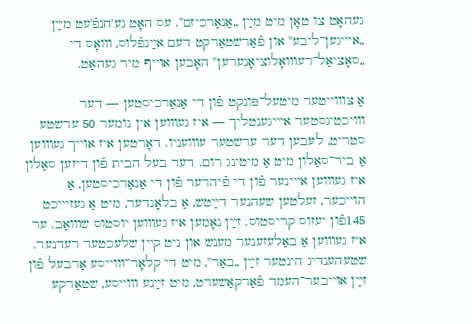געהאָט צו טאָן מיט מײַן „אַנאַרכיזם". עס האָט גע'חנפֿ'עט מײַן „אײיגען־ליבע" און פֿאַרשטאַרקט דעם אײַנפֿלוס, װואָס די „סאָציאַל־רעװואָלוציאָנערען" האָבען אױיף מיר געהאַט.

אַ צװוייטער מיטעל־פּונקט פֿון די אַנאַרכיסטען — דער װויכטיגסטער אײיגענטליך — איז געװוען אין נומער 50 ערשטע סטריט, לעבען דער ערשטער עװועניו. דאָרטען איז אױיך געװוען אַ ביר־סאַלון מיט אַ מיטינג רום. דער בעל הבית פֿון דיזען סאַלון איז געװוען אײינער פֿון די פֿיהרער פֿון די אַנאַרכיסטען, אַ הױיכער, זעלטען שעהנער דײַטש, אַ בלאָנדער, מיט אַ געזײיכט 145פֿון יעזוס קריסטוס. זײַן נאָמען איז געװוען יוסטוס שװואַב. ער איז געװוען אַ באַלעזענער מענש און ניט קײן שלעכטער רעדנער. שטעהענדיג הינטער זײַן „באַר", מיט די קלאָר־װוייסע אַרבעל פֿון זײַן אױיבער־העמד פֿאַרקאַשערט, מיט זײַנע װוייסע, שטאַרקע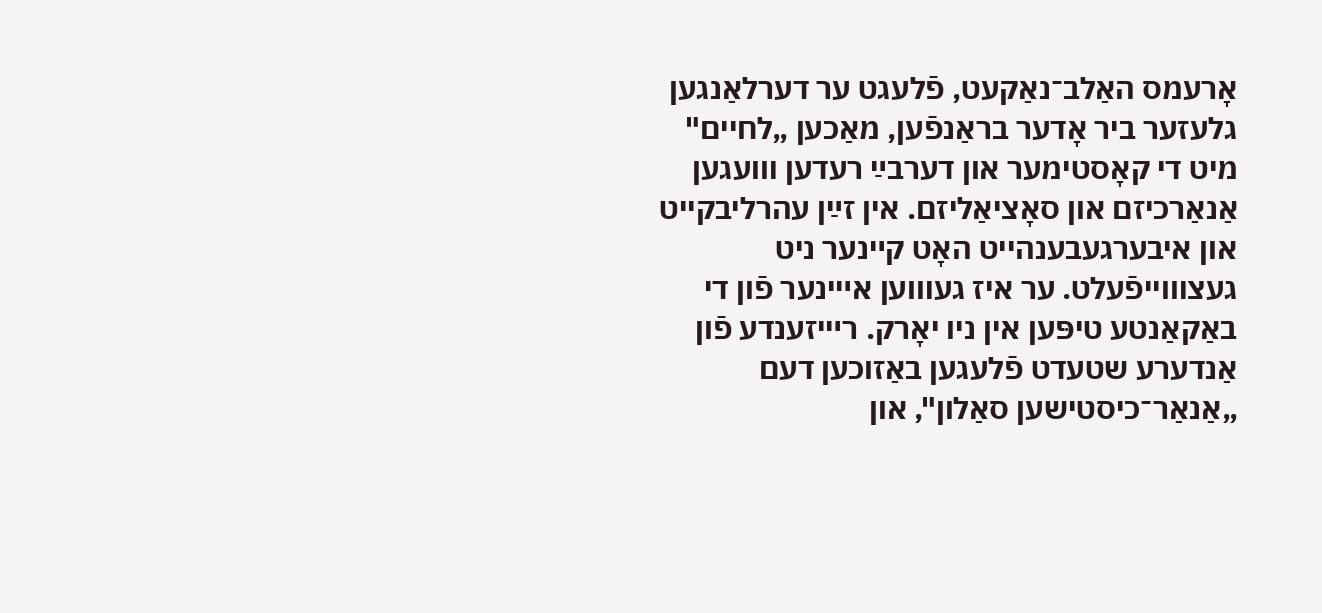אָרעמס האַלב־נאַקעט, פֿלעגט ער דערלאַנגען גלעזער ביר אָדער בראַנפֿען, מאַכען „לחיים" מיט די קאָסטימער און דערבײַ רעדען װועגען אַנאַרכיזם און סאָציאַליזם. אין זײַן עהרליבקייט און איבערגעבענהייט האָט קײנער ניט געצװוייפֿעלט. ער איז געװוען אײינער פֿון די באַקאַנטע טיפּען אין ניו יאָרק. רײיזענדע פֿון אַנדערע שטעדט פֿלעגען באַזוכען דעם „אַנאַר־כיסטישען סאַלון", און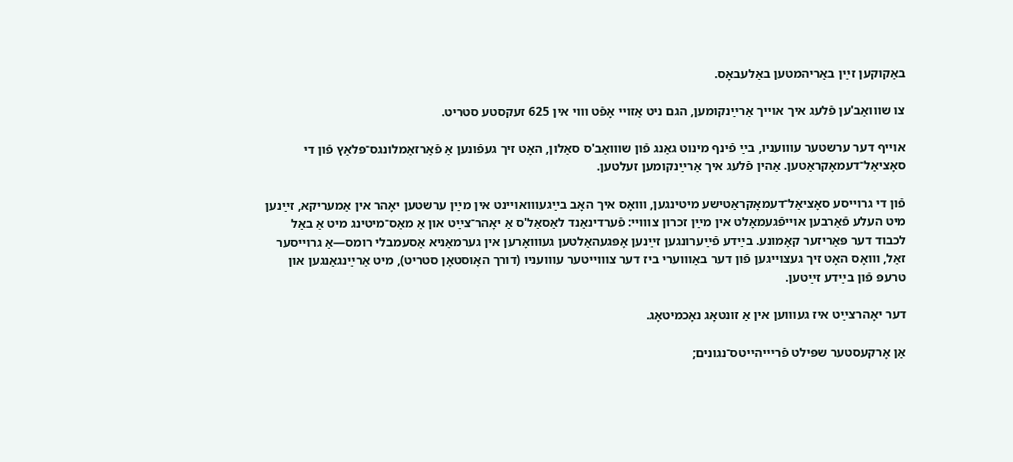באַקוקען זײַן באַריהמטען באַלעבאָס.

צו שװואַב'ען פֿלעג איך אױיך אַרײַנקומען, הגם ניט אַזױי אָפֿט װוי אין 625 זעקסטע סטריט.

אױיף דער ערשטער עװועניו, בײַ פֿינף מינוט גאַנג פֿון שװואַב'ס סאַלון, האָט זיך געפֿונען אַ פֿאַרזאַמלונגס־פּלאַץ פֿון די סאָציאַל־דעמאָקראַטען. אַהין פֿלעג איך אַרײַנקומען זעלטען.

פֿון די גרױיסע סאָציאַל־דעמאָקראַטישע מיטינגען, װואָס איך האָב בײַגעװואױינט אין מײַן ערשטען יאָהר אין אַמעריקא, זײַנען מיט העלע פֿאַרבען אױיפֿגעמאָלט אין מײַן זכרון צװויי: פֿערדינאַנד לאַסאַל'ס אַ יאָהר־צײַט און אַ מאַס־מיטינג מיט אַ באַל לכבוד דער פּאַריזער קאָמונע. בײַדע פֿײַערונגען זײַנען אָפּגעהאַלטען געװואָרען אין גערמאַניא אַסעמבלי רומס—אַ גרױיסער זאַל, װואָס האָט זיך געצױיגען פֿון דער באַװוערי ביז דער צװוייטער עװועניו (דורך האָוסטאָן סטריט), מיט אַרײַנגאַנגען און טרעפּ פֿון בײַדע זײַטען.

דער יאָהרצײַט איז געװוען אין אַ זונטאָג נאָכמיטאָג.

אַן אָרקעסטער שפּילט פֿרײיהײטס־נגונים;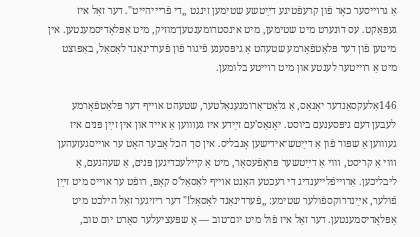אַ גרױיסער כאָר פֿון קרעפֿטיגע דײַטשע שטימען זינגט „די פֿרײיהייט". דער זאַל איז געפּאַקט. עס דונערט מיט שטימען, מיט אינסטרומענטען־מוזיק, מיט אַפּלאָדיסמענטען. אין מיטען פֿון דער פּלאַטפֿאָרמע שטעהט אַ גיפּסענע פֿיגור פֿון פֿערדינאַנד לאַסאַל, באַפּוצט מיט אַ רױיטער לענטע און מיט רױיטע בלומען.

146אַלעקסאַנדער יאָנאַס, אַ גלאַט־אַרומגעגאַלטער, שטעהט אױיף דער פּלאַטפֿאָרמע לעבען דעם גיפּסענעם ביוסט. יאָנאַס'עם זײַדע איז געװוען אַ אײד און אין זײַן פּנים איז געװוען אַ שפּור פֿון אַ דײַטש־אידישען אָנבליס. אין סך הכל אָבער האָט ער אױיסגעזעהען װוי אַ קריסט, װוי אַ דײַטשער פּראָפֿעסאָר, מיט אַ קײלעכדיגען פּנים, אַ שעהנעם, אַ ליבליכען. אַרױיפֿלייענדיג די רעכטע האַנט אױיף לאַסאַל'ס קאָפּ, רופֿט ער אױיס מיט זײַן פֿולער, אײַנדרוקספֿולער שטימע: „פֿערדינאַנד לאַסאַל!" דער ריזיגער זאַל הילכט מיט אַפּלאָדיסמענטען. דער זאַל איז פֿול מיט יום־טוב — אַ שפּעציעלער סאָרט יום טוב,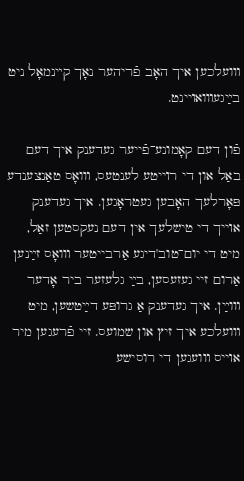װועלכען איך האָב פֿריהער נאָך קײנמאָל ניט בײַגעװואױינט.

פֿון דעם קאָמונע־פֿייער געדענק איך דעם באַל און די רױיטע לענטעס, װואָס טאַנצענדע פּאָרלעך האָבען געטראָגען. איך געדענק אױיך די טישלעך אין דעם נעקסטען זאַל, מיט די יום־טוב'דיגע אַרבייטער װואָס זײַנען אַרום זיי געזעסען, בײַ גלעזער ביר אָדער װוײַן. איך געדענק אַ גרופּע דײַטשען, מיט װועלכע איך זיץ און שמועס. זיי פֿרעגען מיר אױיס װועגען די רוסישע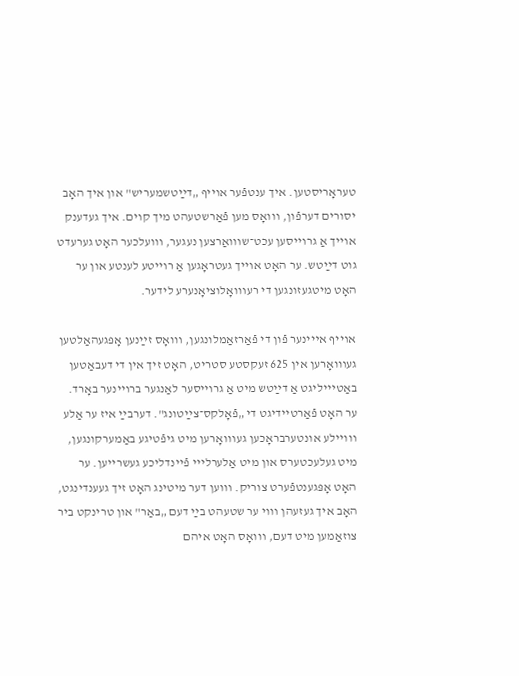טעראָריסטען. איך ענטפֿער אױיף „דײַטשמעריש" און איך האָב יסורים דערפֿון, װואָס מען פֿאַרשטעהט מיך קױם. איך געדענק אױיך אַ גרױיסען עכט־שװואַרצען נעגער, װועלכער האָט גערעדט גוט דײַטש. ער האָט אױיך געטראָגען אַ רױיטע לענטע און ער האָט מיטגעזונגען די רעװואָלוציאָנערע לידער.

אױיף אײינער פֿון די פֿאַרזאַמלונגען, װואָס זײַנען אָפּגעהאַלטען געװואָרען אין 625 זעקסטע סטריט, האָט זיך אין די דעבאַטען באַטײיליגט אַ דײַטש מיט אַ גרױיסער לאַנגער ברױינער באָרד. ער האָט פֿאַרטיידיגט די „פֿאָלקס־צײַטונג". דערבײַ איז ער אַלע װויילע אונטערבראָכען געװואָרען מיט גיפֿטיגע באַמערקונגען, מיט געלעכטערס און מיט אַלערלײי פֿיינדליכע געשרייען. ער האָט אָפּגענטפֿערט צוריק. װוען דער מיטינג האָט זיך געענדינגט, האָב איך געזעהן װוי ער שטעהט בײַ דעם „באַר" און טרינקט ביר צוזאַמען מיט דעם, װואָס האָט איהם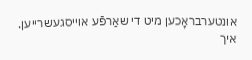אונטערבראָכען מיט די שאַרפֿע אױיסגעשרייען. איך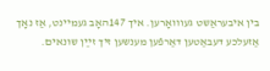בין איבעראַשט געװואָרען. איך 147האָב געמיינט, אַז נאָך אַזעלכע דעבאַטען דאַרפֿען מענשען זיך זײַן שונאים.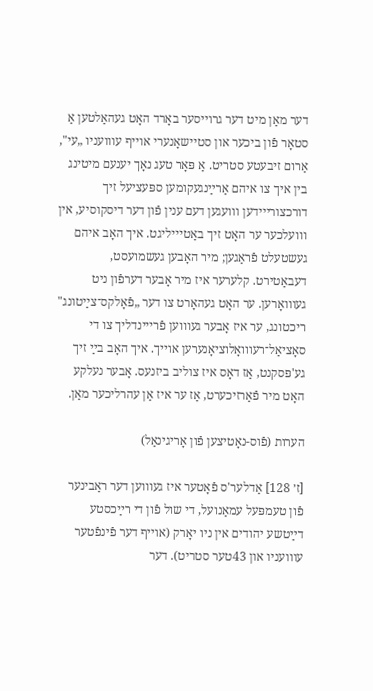דער מאַן מיט דער גרױיסער באָרד האָט געהאַלטען אַ סטאָר פֿון ביכער און סטיישאָנערי אױיף עװועניו „עי", אַרום זיבעטע סטריט. אַ פּאָר טעג נאָך יענעם מיטינג בין איך צו איהם אַרײַנגעקומען ספּעציעל זיך דורכצורײידען װועגען דעם ענין פֿון דער דיסקוסיע, אין װועלכער ער האָט זיך באַטײיליגט. איך האָב איהם געשטעלט פֿראַגען; מיר האָבען געשמועסט, דעבאַטירט. קלערער איז מיר אָבער דערפֿון ניט געװואָרען. ער האָט געהאָרט צו דער „פֿאָלקס־צײַטונג" ריכטונג, ער איז אָבער געװוען פֿרײינדליך צו די סאָציאַל־רעװואָלוציאָנערען אױיך. איך האָב בײַ זיך גע'פּסקנט, אַז דאָס איז צוליב ביזנעס. אָבער נעלקע האָט מיר פֿאַרזיכערט, אַז ער איז אַן עהרליכער מאַן.

הערות (פֿוס-נאָטיצען פֿון אָריגינאַל)

[ז׳ 128] אַדלער'ס פֿאָטער איז געװוען דער ראַבינער פֿון טעמפּעל עמאַנועל, די שול פֿון די רײַכסטע דײַטשע יהודים אין ניו יאָרק (אױיף דער פֿינפֿטער עװועניו און 43טער סטריט). דער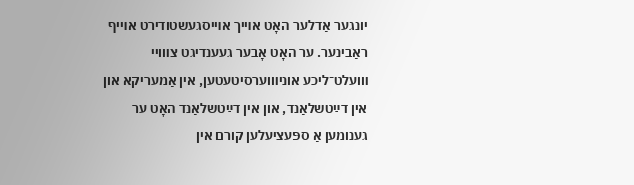יונגער אַדלער האָט אױיך אױיסגעשטודירט אױיף ראַבינער. ער האָט אָבער געענדיגט צװויי װועלט־ליכע אוניװוערסיטעטען, אין אַמעריקא און אין דײַטשלאַנד, און אין דײַטשלאַנד האָט ער גענומען אַ ספּעציעלען קורם אין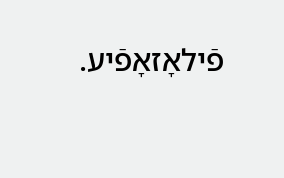פֿילאָזאָפֿיע.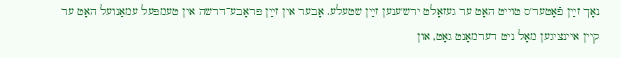נאָך זײַן פֿאָטער'ס טױיט האָט ער געזאָלט ירש'ענען זײַן שטעלע. אָבער אין זײַן פּראָבע־דרשה אין טעמפּעל עמאַנועל האָט ער קיין איינציגען מאָל ניט דערמאָנט גאָט, און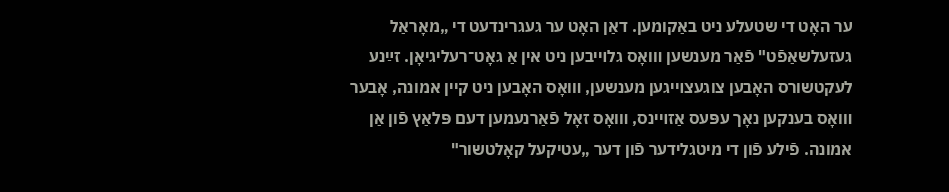ער האָט די שטעלע ניט באַקומען. דאַן האָט ער געגרינדעט די „מאָראַל געזעלשאַפֿט" פֿאַר מענשען װואָס גלױיבען ניט אין אַ גאָט־רעליגיאָן. זײַנע לעקטשורס האָבען צוגעצױיגען מענשען, װואָס האָבען ניט קיין אמונה, אָבער װואָס בענקען נאָך עפּעס אַזױינס, װואָס זאָל פֿאַרנעמען דעם פּלאַץ פֿון אַן אמונה. פֿילע פֿון די מיטגלידער פֿון דער „עטיקעל קאָלטשור"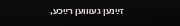זײַנען געװוען רײַכע,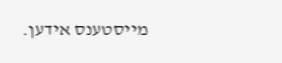מייסטענס אידען.